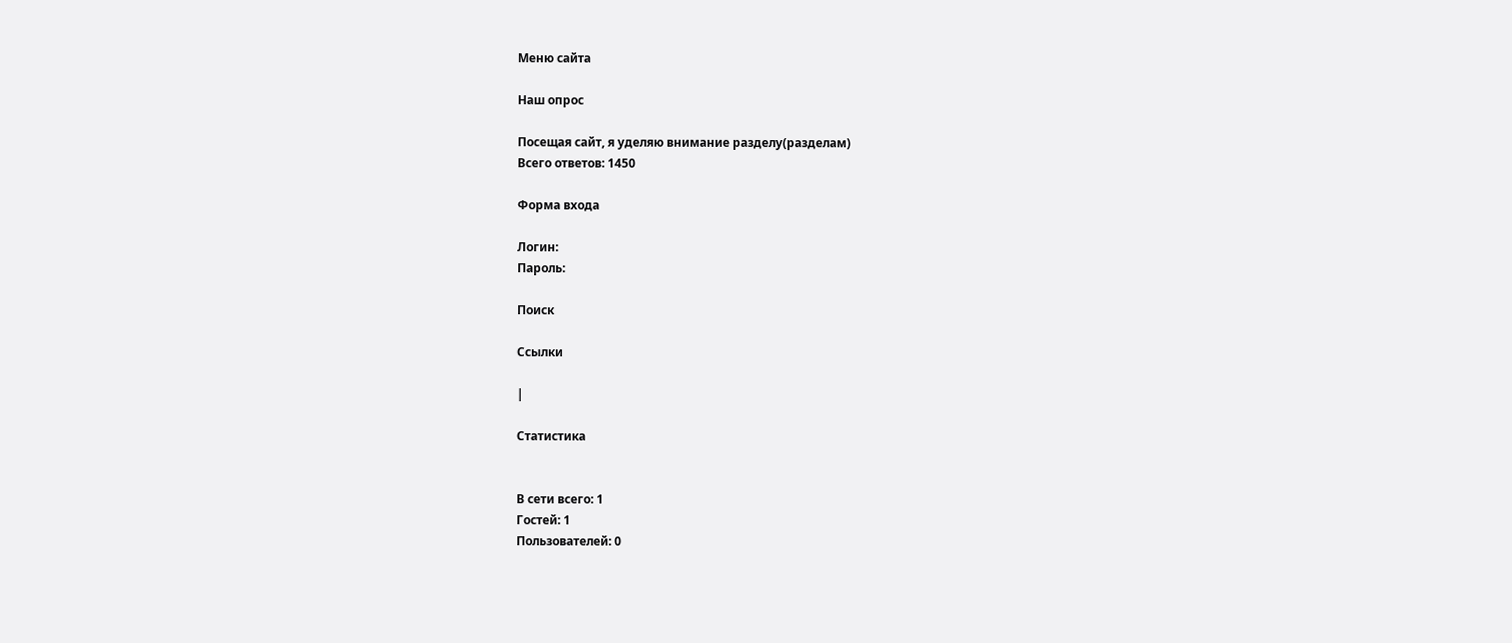Меню сайта

Наш опрос

Посещая сайт, я уделяю внимание разделу(разделам)
Всего ответов: 1450

Форма входа

Логин:
Пароль:

Поиск

Ссылки

|

Статистика


В сети всего: 1
Гостей: 1
Пользователей: 0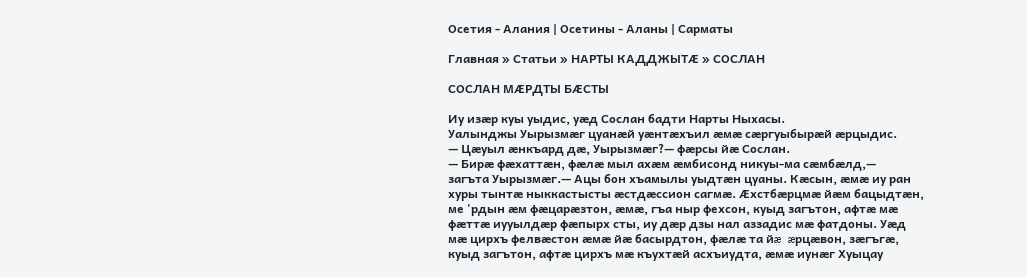Осетия - Алания | Осетины - Аланы | Сарматы

Главная » Статьи » НАРТЫ КАДДЖЫТÆ » СОСЛАН

СОСЛАН МÆРДТЫ БÆСТЫ

Иу изæр куы уыдис, уæд Сослан бадти Нарты Ныхасы.
Уалынджы Уырызмæг цуанæй уæнтæхъил æмæ сæргуыбырæй æрцыдис.
— Цæуыл æнкъард дæ, Уырызмæг?— фæрсы йæ Сослан.
— Бирæ фæхаттæн, фæлæ мыл ахæм æмбисонд никуы-ма сæмбæлд,—
загъта Уырызмæг.— Ацы бон хъамылы уыдтæн цуаны. Кæсын, æмæ иу ран
хуры тынтæ ныккастысты æстдæссион сагмæ. Æхстбæрцмæ йæм бацыдтæн,
ме 'рдын æм фæцарæзтон, æмæ, гъа ныр фехсон, куыд загътон, афтæ мæ
фæттæ иууылдæр фæпырх сты, иу дæр дзы нал аззадис мæ фатдоны. Уæд
мæ цирхъ фелвæстон æмæ йæ басырдтон, фæлæ та йæ æрцæвон, зæгъгæ,
куыд загътон, афтæ цирхъ мæ къухтæй асхъиудта, æмæ иунæг Хуыцау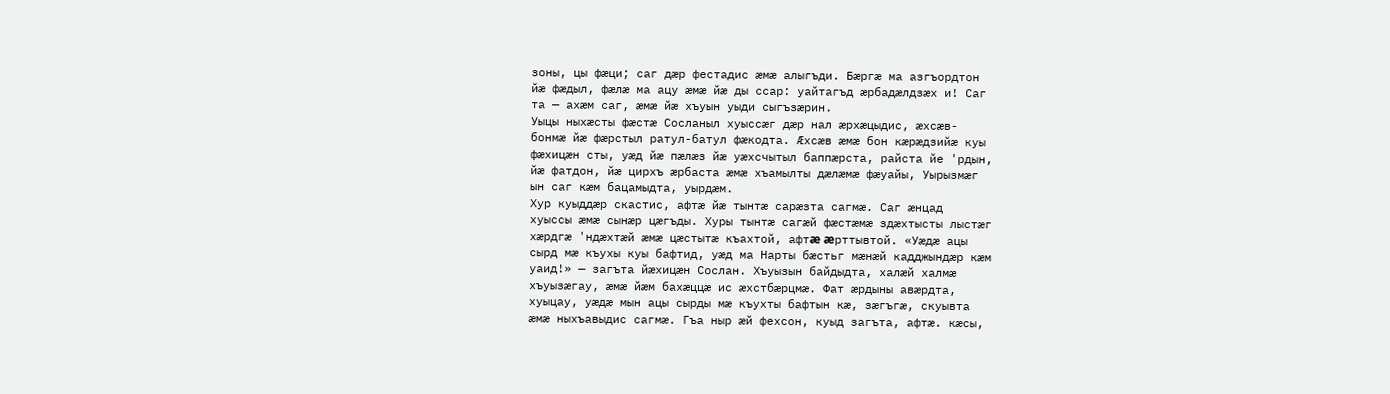зоны, цы фæци; саг дæр фестадис æмæ алыгъди. Бæргæ ма азгъордтон
йæ фæдыл, фæлæ ма ацу æмæ йæ ды ссар: уайтагъд æрбадæлдзæх и! Саг
та — ахæм саг, æмæ йæ хъуын уыди сыгъзæрин.
Уыцы ныхæсты фæстæ Сосланыл хуыссæг дæр нал æрхæцыдис, æхсæв-
бонмæ йæ фæрстыл ратул-батул фæкодта. Æхсæв æмæ бон кæрæдзийæ куы
фæхицæн сты, уæд йæ пæлæз йæ уæхсчытыл баппæрста, райста йе 'рдын,
йæ фатдон, йæ цирхъ æрбаста æмæ хъамылты дæлæмæ фæуайы, Уырызмæг
ын саг кæм бацамыдта, уырдæм.
Хур куыддæр скастис, афтæ йæ тынтæ сарæзта сагмæ. Саг æнцад
хуыссы æмæ сынæр цæгъды. Хуры тынтæ сагæй фæстæмæ здæхтысты лыстæг
хæрдгæ 'ндæхтæй æмæ цæстытæ къахтой, афтæ æрттывтой. «Уæдæ ацы
сырд мæ къухы куы бафтид, уæд ма Нарты бæстьг мæнæй кадджындæр кæм
уаид!» — загъта йæхицæн Сослан. Хъуызын байдыдта, халæй халмæ
хъуызæгау, æмæ йæм бахæццæ ис æхстбæрцмæ. Фат æрдыны авæрдта,
хуыцау, уæдæ мын ацы сырды мæ къухты бафтын кæ, зæгъгæ, скуывта
æмæ ныхъавыдис сагмæ. Гъа ныр æй фехсон, куыд загъта, афтæ. кæсы,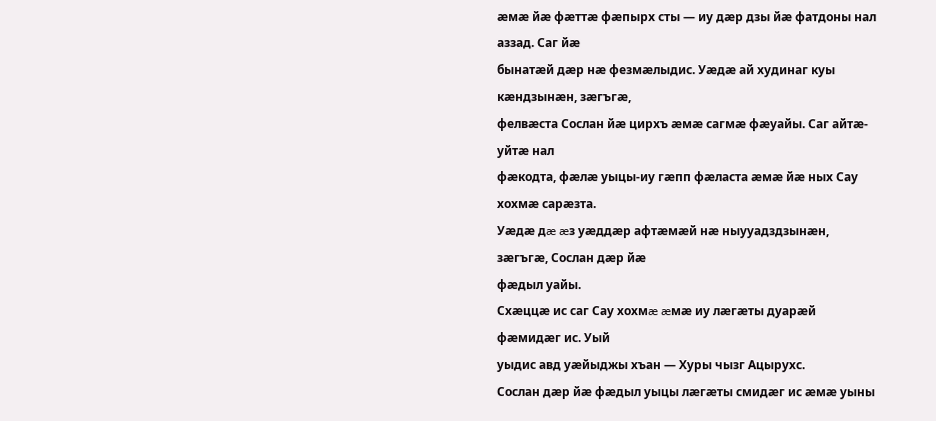æмæ йæ фæттæ фæпырх сты — иу дæр дзы йæ фатдоны нал аззад. Саг йæ
бынатæй дæр нæ фезмæлыдис. Уæдæ ай худинаг куы кæндзынæн, зæгъгæ,
фелвæста Сослан йæ цирхъ æмæ сагмæ фæуайы. Саг айтæ-уйтæ нал
фæкодта, фæлæ уыцы-иу гæпп фæласта æмæ йæ ных Сау хохмæ сарæзта.
Уæдæ дæ æз уæддæр афтæмæй нæ ныууадздзынæн, зæгъгæ, Сослан дæр йæ
фæдыл уайы.
Схæццæ ис саг Сау хохмæ æмæ иу лæгæты дуарæй фæмидæг ис. Уый
уыдис авд уæйыджы хъан — Хуры чызг Ацырухс.
Сослан дæр йæ фæдыл уыцы лæгæты смидæг ис æмæ уыны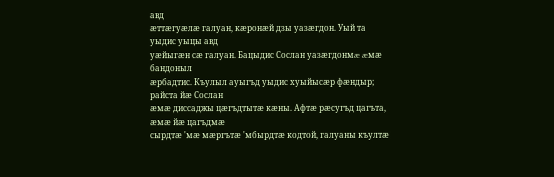авд
æттæгуæлæ галуан, кæронæй дзы уазæгдон. Уый та уыдис уыцы авд
уæйыгæн сæ галуан. Бацыдис Сослан уазæгдонмæ æмæ бандоныл
æрбадтис. Къулыл ауыгъд уыдис хуыйысæр фæндыр; райста йæ Сослан
æмæ диссаджы цæгъдтытæ кæны. Афтæ рæсугъд цагъта, æмæ йæ цагъдмæ
сырдтæ 'мæ мæргътæ 'мбырдтæ кодтой, галуаны къултæ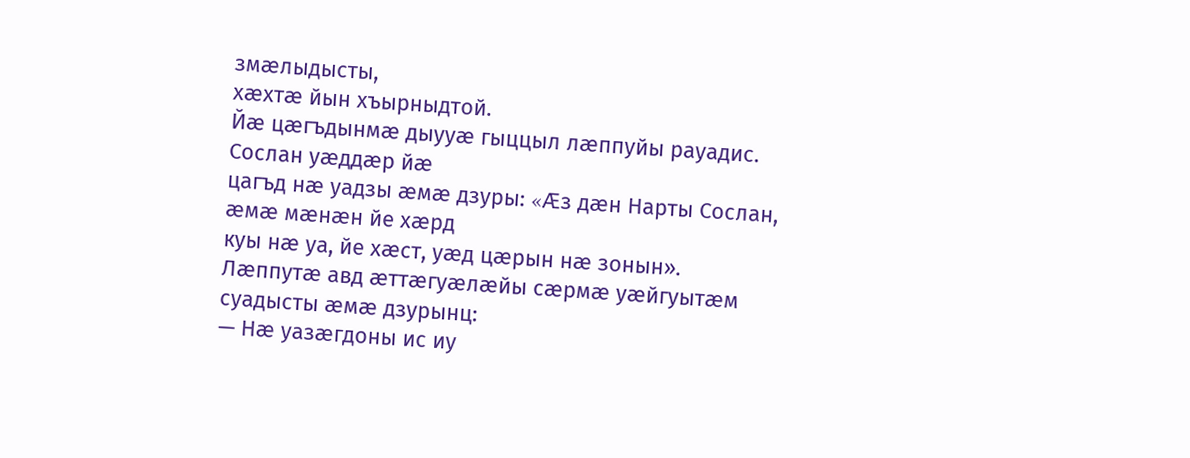змæлыдысты,
хæхтæ йын хъырныдтой.
Йæ цæгъдынмæ дыууæ гыццыл лæппуйы рауадис. Сослан уæддæр йæ
цагъд нæ уадзы æмæ дзуры: «Æз дæн Нарты Сослан, æмæ мæнæн йе хæрд
куы нæ уа, йе хæст, уæд цæрын нæ зонын».
Лæппутæ авд æттæгуæлæйы сæрмæ уæйгуытæм суадысты æмæ дзурынц:
— Нæ уазæгдоны ис иу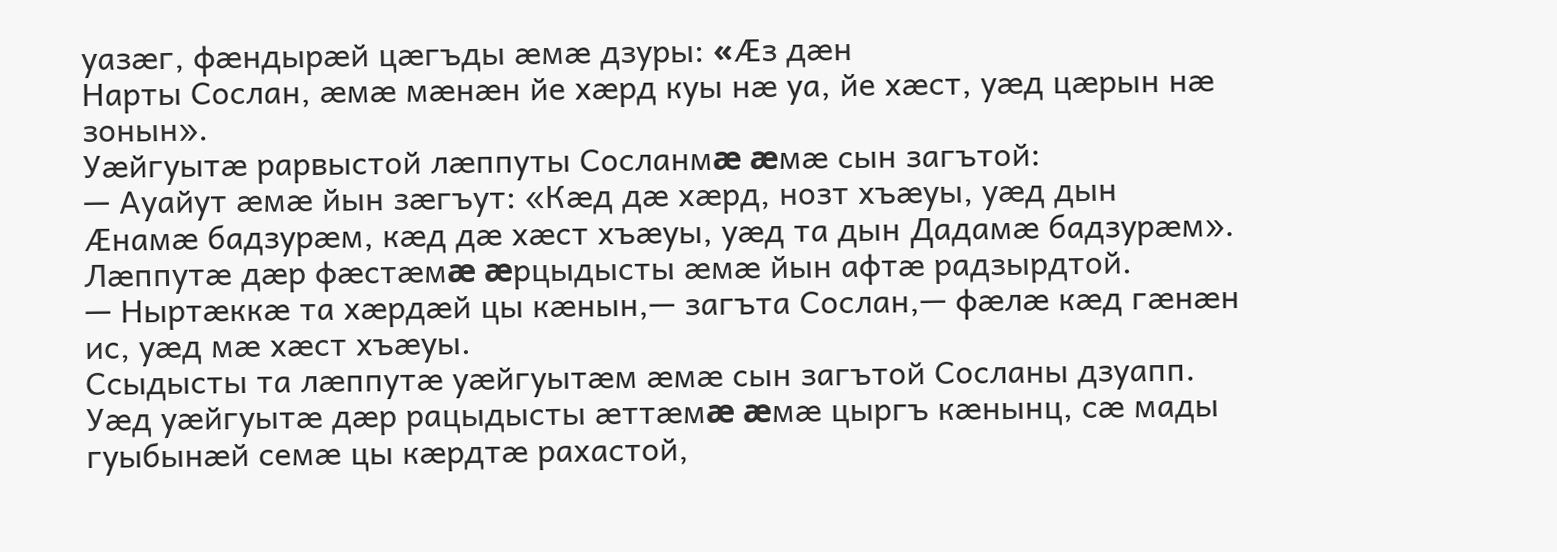уазæг, фæндырæй цæгъды æмæ дзуры: «Æз дæн
Нарты Сослан, æмæ мæнæн йе хæрд куы нæ уа, йе хæст, уæд цæрын нæ
зонын».
Уæйгуытæ рарвыстой лæппуты Сосланмæ æмæ сын загътой:
— Ауайут æмæ йын зæгъут: «Кæд дæ хæрд, нозт хъæуы, уæд дын
Æнамæ бадзурæм, кæд дæ хæст хъæуы, уæд та дын Дадамæ бадзурæм».
Лæппутæ дæр фæстæмæ æрцыдысты æмæ йын афтæ радзырдтой.
— Ныртæккæ та хæрдæй цы кæнын,— загъта Сослан,— фæлæ кæд гæнæн
ис, уæд мæ хæст хъæуы.
Ссыдысты та лæппутæ уæйгуытæм æмæ сын загътой Сосланы дзуапп.
Уæд уæйгуытæ дæр рацыдысты æттæмæ æмæ цыргъ кæнынц, сæ мады
гуыбынæй семæ цы кæрдтæ рахастой,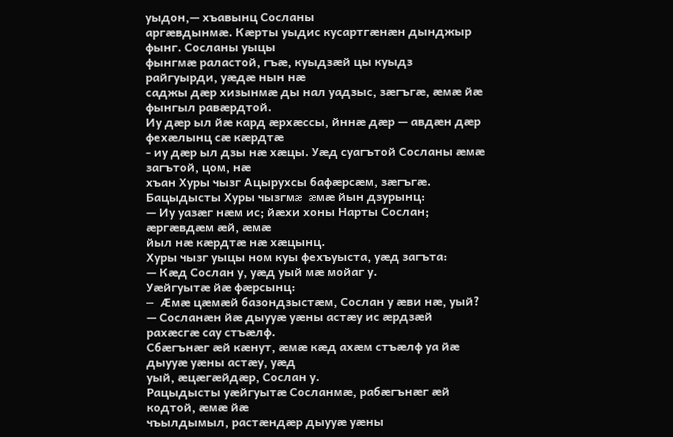уыдон,— хъавынц Сосланы
аргæвдынмæ. Кæрты уыдис кусартгæнæн дынджыр фынг. Сосланы уыцы
фынгмæ раластой, гъæ, куыдзæй цы куыдз райгуырди, уæдæ нын нæ
саджы дæр хизынмæ ды нал уадзыс, зæгъгæ, æмæ йæ фынгыл равæрдтой.
Иу дæр ыл йæ кард æрхæссы, йннæ дæр — авдæн дæр фехæлынц сæ кæрдтæ
- иу дæр ыл дзы нæ хæцы. Уæд суагътой Сосланы æмæ загътой, цом, нæ
хъан Хуры чызг Ацырухсы бафæрсæм, зæгъгæ.
Бацыдысты Хуры чызгмæ æмæ йын дзурынц:
— Иу уазæг нæм ис; йæхи хоны Нарты Сослан; æргæвдæм æй, æмæ
йыл нæ кæрдтæ нæ хæцынц.
Хуры чызг уыцы ном куы фехъуыста, уæд загъта:
— Кæд Сослан у, уæд уый мæ мойаг у.
Уæйгуытæ йæ фæрсынц:
— Æмæ цæмæй базондзыстæм, Сослан у æви нæ, уый?
— Сосланæн йæ дыууæ уæны астæу ис æрдзæй рахæсгæ сау стъæлф.
Сбæгънæг æй кæнут, æмæ кæд ахæм стъæлф уа йæ дыууæ уæны астæу, уæд
уый, æцæгæйдæр, Сослан у.
Рацыдысты уæйгуытæ Сосланмæ, рабæгънæг æй кодтой, æмæ йæ
чъылдымыл, растæндæр дыууæ уæны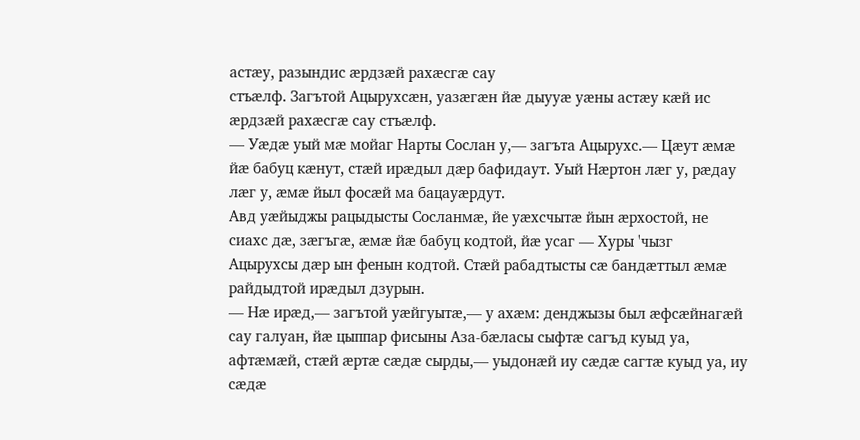астæу, разындис æрдзæй рахæсгæ сау
стъæлф. Загътой Ацырухсæн, уазæгæн йæ дыууæ уæны астæу кæй ис
æрдзæй рахæсгæ сау стъæлф.
— Уæдæ уый мæ мойаг Нарты Сослан у,— загъта Ацырухс.— Цæут æмæ
йæ бабуц кæнут, стæй ирæдыл дæр бафидаут. Уый Нæртон лæг у, рæдау
лæг у, æмæ йыл фосæй ма бацауæрдут.
Авд уæйыджы рацыдысты Сосланмæ, йе уæхсчытæ йын æрхостой, не
сиахс дæ, зæгъгæ, æмæ йæ бабуц кодтой, йæ усаг — Хуры 'чызг
Ацырухсы дæр ын фенын кодтой. Стæй рабадтысты сæ бандæттыл æмæ
райдыдтой ирæдыл дзурын.
— Нæ ирæд,— загътой уæйгуытæ,— у ахæм: денджызы был æфсæйнагæй
сау галуан, йæ цыппар фисыны Аза-бæласы сыфтæ сагъд куыд уа,
афтæмæй, стæй æртæ сæдæ сырды,— уыдонæй иу сæдæ сагтæ куыд уа, иу
сæдæ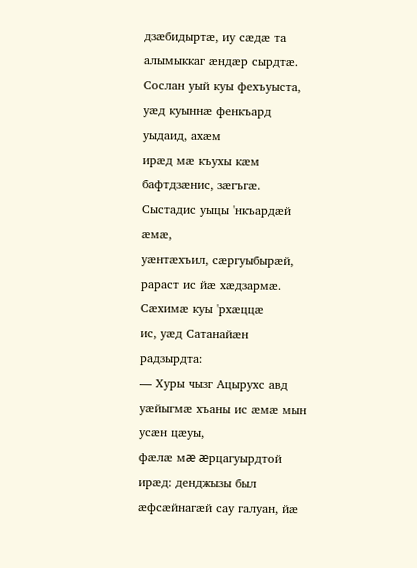дзæбидыртæ, иу сæдæ та алымыккаг æндæр сырдтæ.
Сослан уый куы фехъуыста, уæд куыннæ фенкъард уыдаид, ахæм
ирæд мæ къухы кæм бафтдзæнис, зæгъгæ. Сыстадис уыцы 'нкъардæй æмæ,
уæнтæхъил, сæргуыбырæй, рараст ис йæ хæдзармæ. Сæхимæ куы 'рхæццæ
ис, уæд Сатанайæн радзырдта:
— Хуры чызг Ацырухс авд уæйыгмæ хъаны ис æмæ мын усæн цæуы,
фæлæ мæ æрцагуырдтой ирæд: денджызы был æфсæйнагæй сау галуан, йæ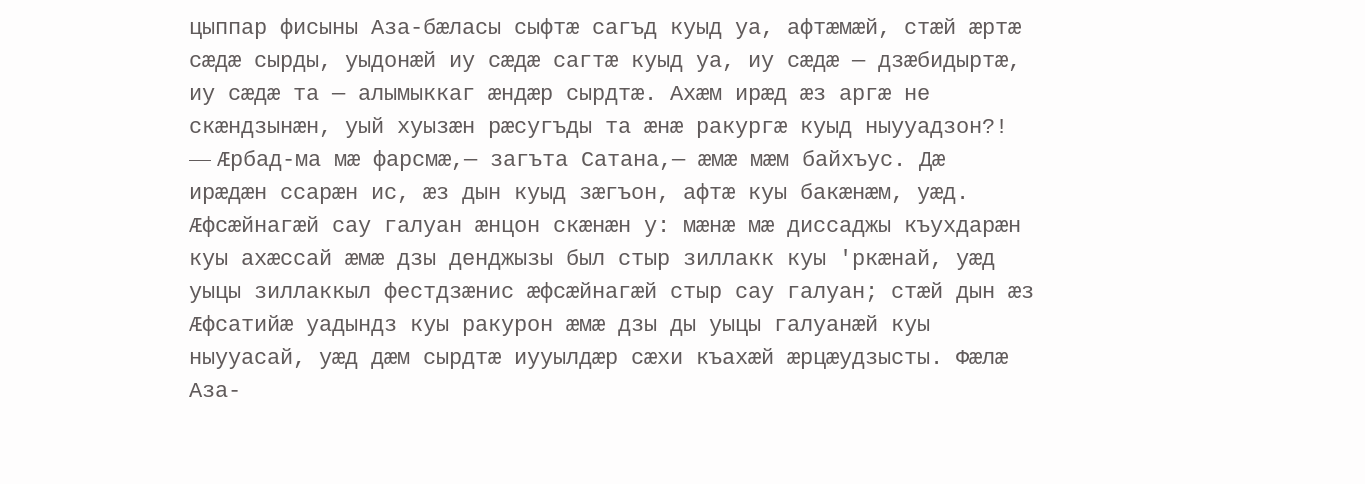цыппар фисыны Аза-бæласы сыфтæ сагъд куыд уа, афтæмæй, стæй æртæ
сæдæ сырды, уыдонæй иу сæдæ сагтæ куыд уа, иу сæдæ — дзæбидыртæ,
иу сæдæ та — алымыккаг æндæр сырдтæ. Ахæм ирæд æз аргæ не
скæндзынæн, уый хуызæн рæсугъды та æнæ ракургæ куыд ныууадзон?!
— Æрбад-ма мæ фарсмæ,— загъта Сатана,— æмæ мæм байхъус. Дæ
ирæдæн ссарæн ис, æз дын куыд зæгъон, афтæ куы бакæнæм, уæд.
Æфсæйнагæй сау галуан æнцон скæнæн у: мæнæ мæ диссаджы къухдарæн
куы ахæссай æмæ дзы денджызы был стыр зиллакк куы 'ркæнай, уæд
уыцы зиллаккыл фестдзæнис æфсæйнагæй стыр сау галуан; стæй дын æз
Æфсатийæ уадындз куы ракурон æмæ дзы ды уыцы галуанæй куы
ныууасай, уæд дæм сырдтæ иууылдæр сæхи къахæй æрцæудзысты. Фæлæ
Аза-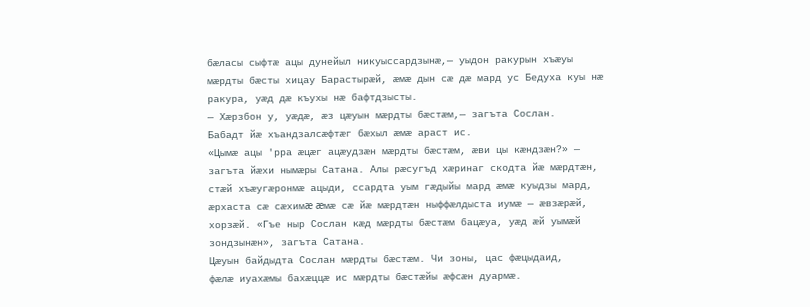бæласы сыфтæ ацы дунейыл никуыссардзынæ,— уыдон ракурын хъæуы
мæрдты бæсты хицау Барастырæй, æмæ дын сæ дæ мард ус Бедуха куы нæ
ракура, уæд дæ къухы нæ бафтдзысты.
— Хæрзбон у, уæдæ, æз цæуын мæрдты бæстæм,— загъта Сослан.
Бабадт йæ хъандзалсæфтæг бæхыл æмæ араст ис.
«Цымæ ацы 'рра æцæг ацæудзæн мæрдты бæстæм, æви цы кæндзæн?» —
загъта йæхи нымæры Сатана. Алы рæсугъд хæринаг скодта йæ мæрдтæн,
стæй хъæугæронмæ ацыди, ссардта уым гæдыйы мард æмæ куыдзы мард,
æрхаста сæ сæхимæ æмæ сæ йæ мæрдтæн ныффæлдыста иумæ — æвзæрæй,
хорзæй. «Гъе ныр Сослан кæд мæрдты бæстæм бацæуа, уæд æй уымæй
зондзынæн», загъта Сатана.
Цæуын байдыдта Сослан мæрдты бæстæм. Чи зоны, цас фæцыдаид,
фæлæ иуахæмы бахæццæ ис мæрдты бæстæйы æфсæн дуармæ.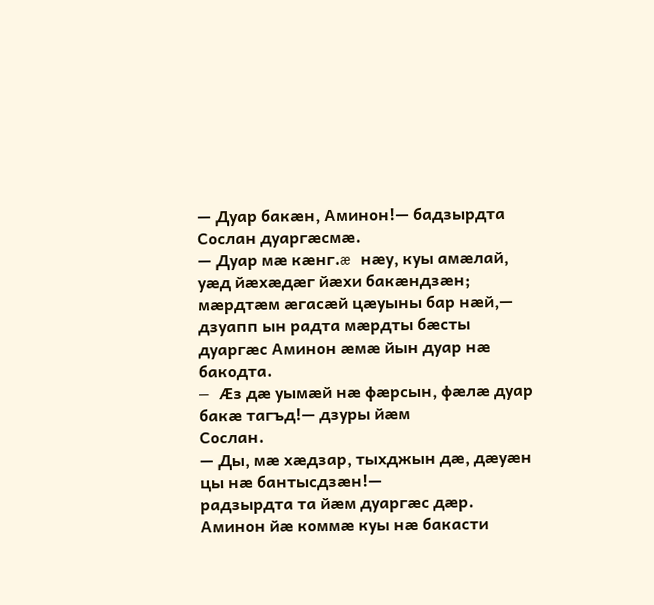— Дуар бакæн, Аминон!— бадзырдта Сослан дуаргæсмæ.
— Дуар мæ кæнг.æ нæу, куы амæлай, уæд йæхæдæг йæхи бакæндзæн;
мæрдтæм æгасæй цæуыны бар нæй,— дзуапп ын радта мæрдты бæсты
дуаргæс Аминон æмæ йын дуар нæ бакодта.
— Æз дæ уымæй нæ фæрсын, фæлæ дуар бакæ тагъд!— дзуры йæм
Сослан.
— Ды, мæ хæдзар, тыхджын дæ, дæуæн цы нæ бантысдзæн!—
радзырдта та йæм дуаргæс дæр.
Аминон йæ коммæ куы нæ бакасти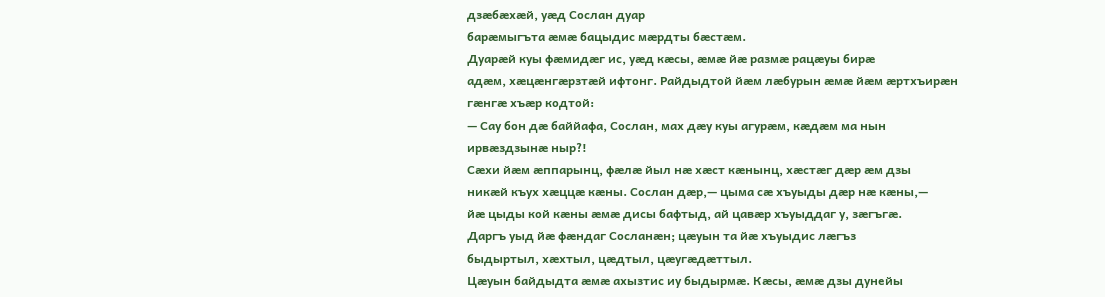дзæбæхæй, уæд Сослан дуар
барæмыгъта æмæ бацыдис мæрдты бæстæм.
Дуарæй куы фæмидæг ис, уæд кæсы, æмæ йæ размæ рацæуы бирæ
адæм, хæцæнгæрзтæй ифтонг. Райдыдтой йæм лæбурын æмæ йæм æртхъирæн
гæнгæ хъæр кодтой:
— Сау бон дæ баййафа, Сослан, мах дæу куы агурæм, кæдæм ма нын
ирвæздзынæ ныр?!
Сæхи йæм æппарынц, фæлæ йыл нæ хæст кæнынц, хæстæг дæр æм дзы
никæй къух хæццæ кæны. Сослан дæр,— цыма сæ хъуыды дæр нæ кæны,—
йæ цыды кой кæны æмæ дисы бафтыд, ай цавæр хъуыддаг у, зæгъгæ.
Даргъ уыд йæ фæндаг Сосланæн; цæуын та йæ хъуыдис лæгъз
быдыртыл, хæхтыл, цæдтыл, цæугæдæттыл.
Цæуын байдыдта æмæ ахызтис иу быдырмæ. Кæсы, æмæ дзы дунейы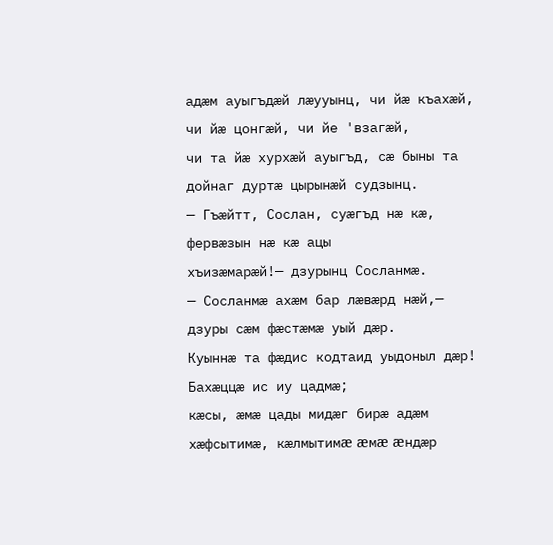адæм ауыгъдæй лæууынц, чи йæ къахæй, чи йæ цонгæй, чи йе 'взагæй,
чи та йæ хурхæй ауыгъд, сæ быны та дойнаг дуртæ цырынæй судзынц.
— Гъæйтт, Сослан, суæгъд нæ кæ, фервæзын нæ кæ ацы
хъизæмарæй!— дзурынц Сосланмæ.
— Сосланмæ ахæм бар лæвæрд нæй,— дзуры сæм фæстæмæ уый дæр.
Куыннæ та фæдис кодтаид уыдоныл дæр! Бахæццæ ис иу цадмæ;
кæсы, æмæ цады мидæг бирæ адæм хæфсытимæ, кæлмытимæ æмæ æндæр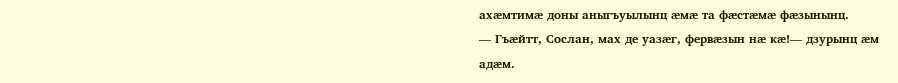ахæмтимæ доны аныгъуылынц æмæ та фæстæмæ фæзынынц.
— Гъæйтт, Сослан, мах де уазæг, фервæзын нæ кæ!— дзурынц æм
адæм.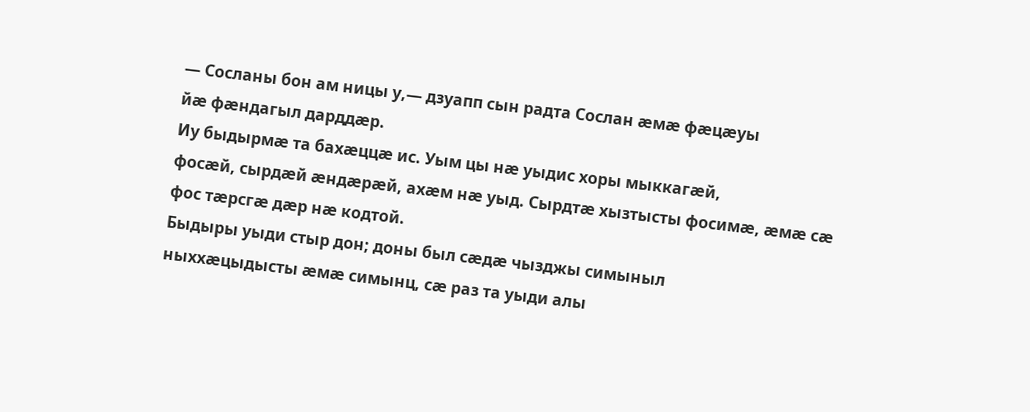— Сосланы бон ам ницы у,— дзуапп сын радта Сослан æмæ фæцæуы
йæ фæндагыл дарддæр.
Иу быдырмæ та бахæццæ ис. Уым цы нæ уыдис хоры мыккагæй,
фосæй, сырдæй æндæрæй, ахæм нæ уыд. Сырдтæ хызтысты фосимæ, æмæ сæ
фос тæрсгæ дæр нæ кодтой.
Быдыры уыди стыр дон; доны был сæдæ чызджы симыныл
ныххæцыдысты æмæ симынц, сæ раз та уыди алы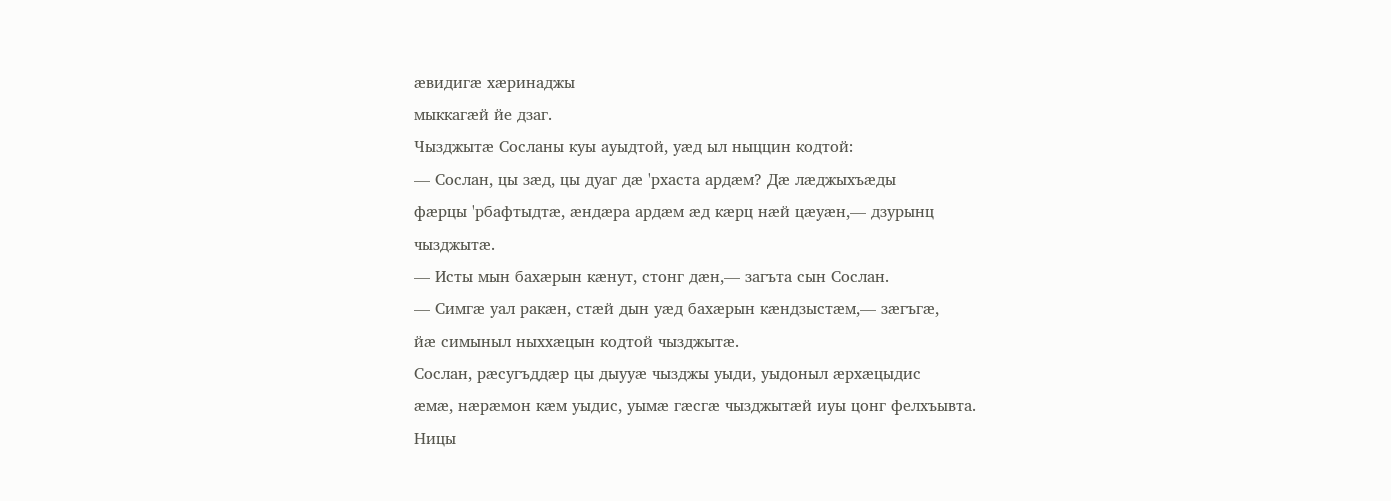æвидигæ хæринаджы
мыккагæй йе дзаг.
Чызджытæ Сосланы куы ауыдтой, уæд ыл ныццин кодтой:
— Сослан, цы зæд, цы дуаг дæ 'рхаста ардæм? Дæ лæджыхъæды
фæрцы 'рбафтыдтæ, æндæра ардæм æд кæрц нæй цæуæн,— дзурынц
чызджытæ.
— Исты мын бахæрын кæнут, стонг дæн,— загъта сын Сослан.
— Симгæ уал ракæн, стæй дын уæд бахæрын кæндзыстæм,— зæгъгæ,
йæ симыныл ныххæцын кодтой чызджытæ.
Сослан, рæсугъддæр цы дыууæ чызджы уыди, уыдоныл æрхæцыдис
æмæ, нæрæмон кæм уыдис, уымæ гæсгæ чызджытæй иуы цонг фелхъывта.
Ницы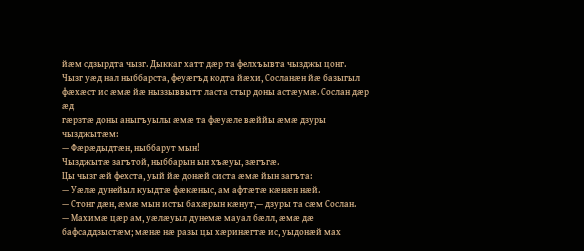йæм сдзырдта чызг. Дыккаг хатт дæр та фелхъывта чызджы цонг.
Чызг уæд нал ныббарста, феуæгъд кодта йæхи, Сосланæн йæ базыгыл
фæхæст ис æмæ йæ ныззыввытт ласта стыр доны астæумæ. Сослан дæр æд
гæрзтæ доны аныгъуылы æмæ та фæуæле вæййы æмæ дзуры чызджытæм:
— Фæрæдыдтæн, ныббарут мын!
Чызджытæ загътой, ныббарын ын хъæуы, зæгъгæ.
Цы чызг æй фехста, уый йæ донæй систа æмæ йын загъта:
— Уæлæ дунейыл куыдтæ фæкæныс, ам афтæтæ кæнæн нæй.
— Стонг дæн, æмæ мын исты бахæрын кæнут,— дзуры та сæм Сослан.
— Махимæ цæр ам, уæлæуыл дунемæ мауал бæлл, æмæ дæ
бафсаддзыстæм; мæнæ нæ разы цы хæринæгтæ ис, уыдонæй мах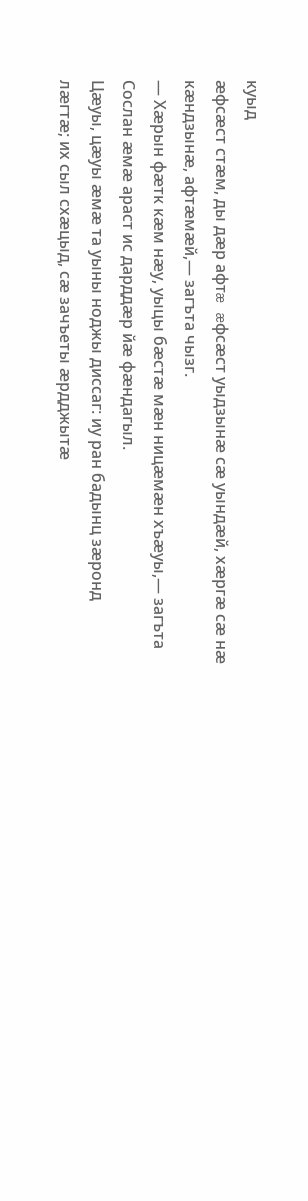куыд
æфсæст стæм, ды дæр афтæ æфсæст уыдзынæ сæ уындæй, хæргæ сæ нæ
кæндзынæ, афтæмæй,— загъта чызг.
— Хæрын фæтк кæм нæу, уыцы бæстæ мæн ницæмæн хъæуы,— загъта
Сослан æмæ араст ис дарддæр йæ фæндагыл.
Цæуы, цæуы æмæ та уыны ноджы диссаг: иу ран бадынц зæронд
лæгтæ; их сыл схæцыд, сæ зачъеты æрдджытæ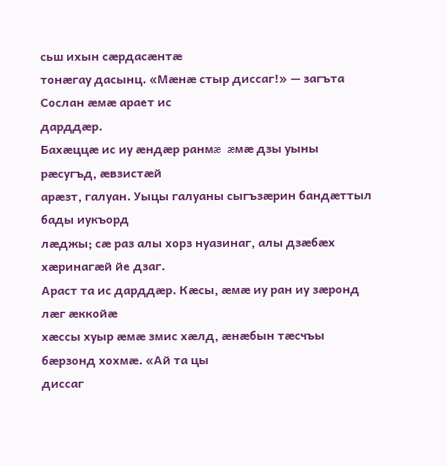сьш ихын сæрдасæнтæ
тонæгау дасынц. «Мæнæ стыр диссаг!» — загъта Сослан æмæ арает ис
дарддæр.
Бахæццæ ис иу æндæр ранмæ æмæ дзы уыны рæсугъд, æвзистæй
арæзт, галуан. Уыцы галуаны сыгъзæрин бандæттыл бады иукъорд
лæджы; сæ раз алы хорз нуазинаг, алы дзæбæх хæринагæй йе дзаг.
Араст та ис дарддæр. Кæсы, æмæ иу ран иу зæронд лæг æккойæ
хæссы хуыр æмæ змис хæлд, æнæбын тæсчъы бæрзонд хохмæ. «Ай та цы
диссаг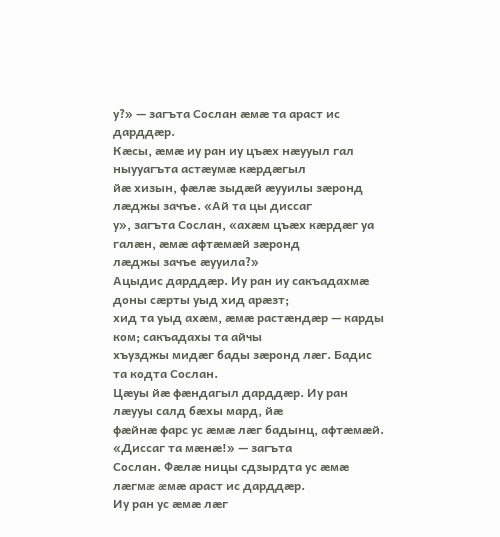у?» — загъта Сослан æмæ та араст ис дарддæр.
Кæсы, æмæ иу ран иу цъæх нæууыл гал ныууагъта астæумæ кæрдæгыл
йæ хизын, фæлæ зыдæй æууилы зæронд лæджы зачъе. «Ай та цы диссаг
у», загъта Сослан, «ахæм цъæх кæрдæг уа галæн, æмæ афтæмæй зæронд
лæджы зачъе æууила?»
Ацыдис дарддæр. Иу ран иу сакъадахмæ доны сæрты уыд хид арæзт;
хид та уыд ахæм, æмæ растæндæр — карды ком; сакъадахы та айчы
хъузджы мидæг бады зæронд лæг. Бадис та кодта Сослан.
Цæуы йæ фæндагыл дарддæр. Иу ран лæууы салд бæхы мард, йæ
фæйнæ фарс ус æмæ лæг бадынц, афтæмæй. «Диссаг та мæнæ!» — загъта
Сослан. Фæлæ ницы сдзырдта ус æмæ лæгмæ æмæ араст ис дарддæр.
Иу ран ус æмæ лæг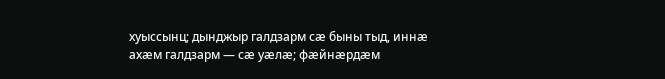хуыссынц; дынджыр галдзарм сæ быны тыд, иннæ
ахæм галдзарм — сæ уæлæ; фæйнæрдæм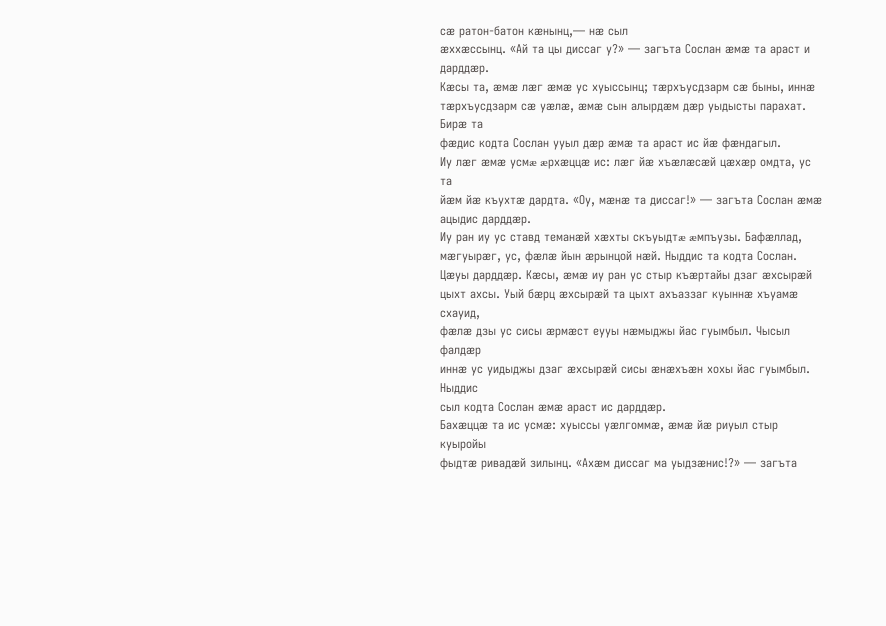сæ ратон-батон кæнынц,— нæ сыл
æххæссынц. «Ай та цы диссаг у?» — загъта Сослан æмæ та араст и
дарддæр.
Кæсы та, æмæ лæг æмæ ус хуыссынц; тæрхъусдзарм сæ быны, иннæ
тæрхъусдзарм сæ уæлæ, æмæ сын алырдæм дæр уыдысты парахат. Бирæ та
фæдис кодта Сослан ууыл дæр æмæ та араст ис йæ фæндагыл.
Иу лæг æмæ усмæ æрхæццæ ис: лæг йæ хъæлæсæй цæхæр омдта, ус та
йæм йæ къухтæ дардта. «Оу, мæнæ та диссаг!» — загъта Сослан æмæ
ацыдис дарддæр.
Иу ран иу ус ставд теманæй хæхты скъуыдтæ æмпъузы. Бафæллад,
мæгуырæг, ус, фæлæ йын æрынцой нæй. Ныддис та кодта Сослан.
Цæуы дарддæр. Кæсы, æмæ иу ран ус стыр къæртайы дзаг æхсырæй
цыхт ахсы. Уый бæрц æхсырæй та цыхт ахъаззаг куыннæ хъуамæ схауид,
фæлæ дзы ус сисы æрмæст еууы нæмыджы йас гуымбыл. Чысыл фалдæр
иннæ ус уидыджы дзаг æхсырæй сисы æнæхъæн хохы йас гуымбыл. Ныддис
сыл кодта Сослан æмæ араст ис дарддæр.
Бахæццæ та ис усмæ: хуыссы уæлгоммæ, æмæ йæ риуыл стыр куыройы
фыдтæ ривадæй зилынц. «Ахæм диссаг ма уыдзæнис!?» — загъта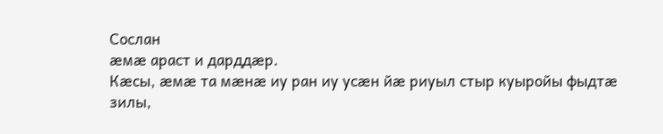Сослан
æмæ араст и дарддæр.
Кæсы, æмæ та мæнæ иу ран иу усæн йæ риуыл стыр куыройы фыдтæ
зилы,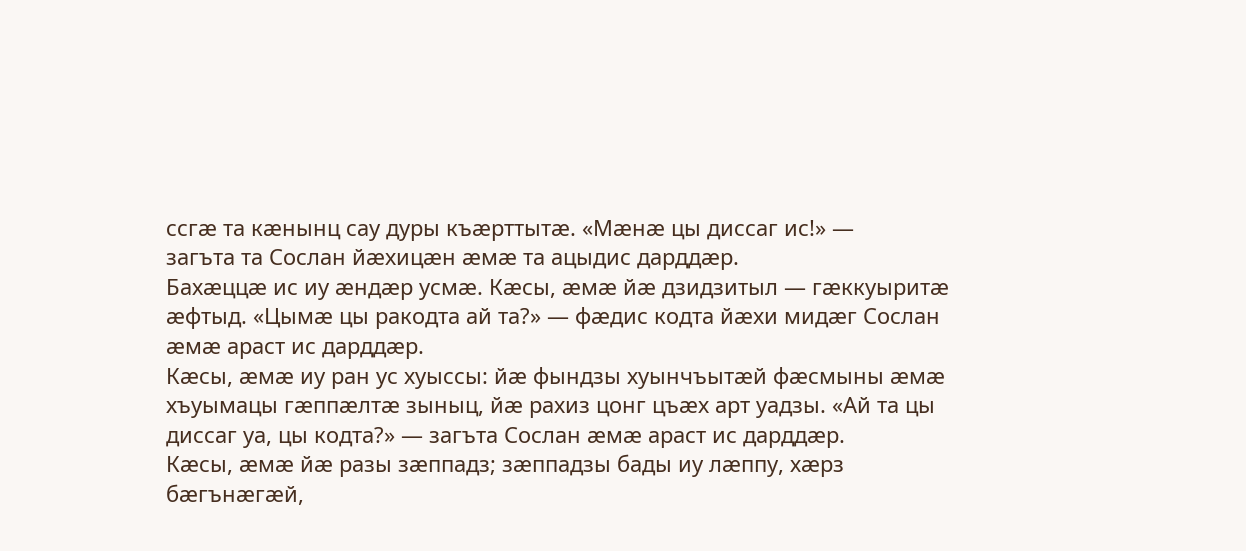ссгæ та кæнынц сау дуры къæрттытæ. «Мæнæ цы диссаг ис!» —
загъта та Сослан йæхицæн æмæ та ацыдис дарддæр.
Бахæццæ ис иу æндæр усмæ. Кæсы, æмæ йæ дзидзитыл — гæккуыритæ
æфтыд. «Цымæ цы ракодта ай та?» — фæдис кодта йæхи мидæг Сослан
æмæ араст ис дарддæр.
Кæсы, æмæ иу ран ус хуыссы: йæ фындзы хуынчъытæй фæсмыны æмæ
хъуымацы гæппæлтæ зыныц, йæ рахиз цонг цъæх арт уадзы. «Ай та цы
диссаг уа, цы кодта?» — загъта Сослан æмæ араст ис дарддæр.
Кæсы, æмæ йæ разы зæппадз; зæппадзы бады иу лæппу, хæрз
бæгънæгæй,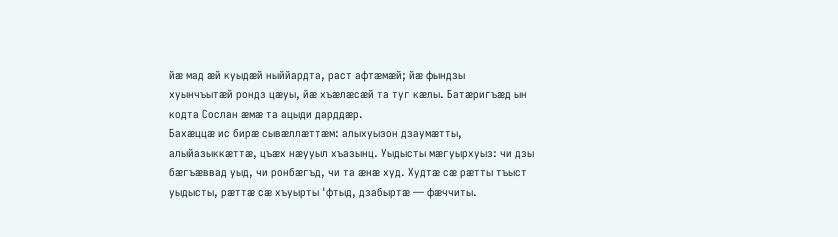йæ мад æй куыдæй ныййардта, раст афтæмæй; йæ фындзы
хуынчъытæй рондз цæуы, йæ хъæлæсæй та туг кæлы. Батæригъæд ын
кодта Сослан æмæ та ацыди дарддæр.
Бахæццæ ис бирæ сывæллæттæм: алыхуызон дзаумæтты,
алыйазыккæттæ, цъæх нæууыл хъазынц. Уыдысты мæгуырхуыз: чи дзы
бæгъæввад уыд, чи ронбæгъд, чи та æнæ худ. Худтæ сæ рæтты тъыст
уыдысты, рæттæ сæ хъуырты 'фтыд, дзабыртæ — фæччиты.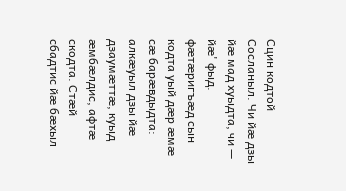Сцин кодтой
Сосланыл. Чи йæ дзы йæ мад хуыдта, чи — йæ' фыд. фæтæригъæд сын
кодта уый дæр æмæ сæ барæвдыдта: алкæуыл дзы йæ дзаумæттæ, куыд
æмбæлдис, афтæ скодта. Стæй сбадтис йæ бæхыл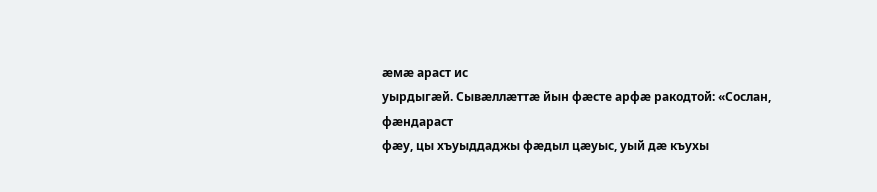æмæ араст ис
уырдыгæй. Сывæллæттæ йын фæсте арфæ ракодтой: «Сослан, фæндараст
фæу, цы хъуыддаджы фæдыл цæуыс, уый дæ къухы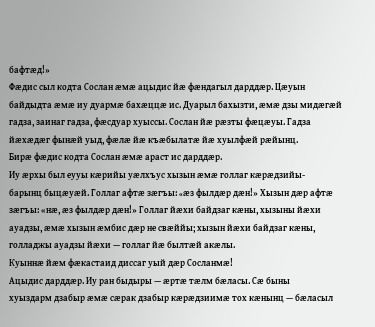бафтæд!»
Фæдис сыл кодта Сослан æмæ ацыдис йæ фæндагыл дарддæр. Цæуын
байдыдта æмæ иу дуармæ бахæццæ ис. Дуарыл бахызти, æмæ дзы мидæгæй
гадза, заинаг гадза, фæсдуар хуыссы. Сослан йæ рæзты фæцæуы. Гадза
йæхæдæг фынæй уыд, фæлæ йæ къæбылатæ йæ хуылфæй рæйынц.
Бирæ фæдис кодта Сослан æмæ араст ис дарддæр.
Иу æрхы был еууы кæрийы уæлхъус хызын æмæ голлаг кæрæдзийы-
барынц быцæуæй. Голлаг афтæ зæгъы: «æз фылдæр дæн!» Хызын дæр афтæ
зæгъы: «нæ, æз фылдæр дæн!» Голлаг йæхи байдзаг кæны, хызыны йæхи
ауадзы, æмæ хызын æмбис дæр не свæййы; хызын йæхи байдзаг кæны,
голладжы ауадзы йæхи — голлаг йæ былтæй акæлы.
Куыннæ йæм фæкастаид диссаг уый дæр Сосланмæ!
Ацыдис дарддæр. Иу ран быдыры — æртæ тæлм бæласы. Сæ быны
хуыздарм дзабыр æмæ сæрак дзабыр кæрæдзиимæ тох кæнынц — бæласыл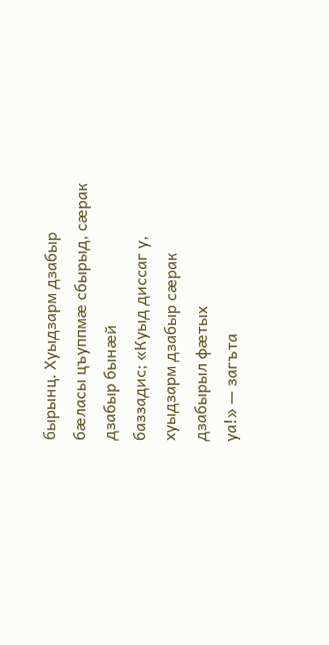бырынц. Хуыдзарм дзабыр бæласы цъуппмæ сбырыд, сæрак дзабыр бынæй
баззадис; «Куыд диссаг у, хуыдзарм дзабыр сæрак дзабырыл фæтых
уа!» — загъта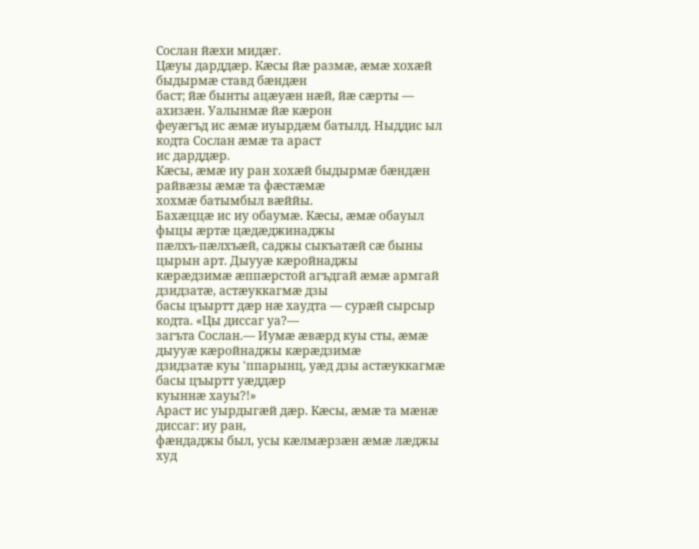Сослан йæхи мидæг.
Цæуы дарддæр. Кæсы йæ размæ, æмæ хохæй быдырмæ ставд бæндæн
баст; йæ бынты ацæуæн нæй, йæ сæрты — ахизæн. Уалынмæ йæ кæрон
феуæгъд ис æмæ иуырдæм батылд. Ныддис ыл кодта Сослан æмæ та араст
ис дарддæр.
Кæсы, æмæ иу ран хохæй быдырмæ бæндæн райвæзы æмæ та фæстæмæ
хохмæ батымбыл вæййы.
Бахæццæ ис иу обаумæ. Кæсы, æмæ обауыл фыцы æртæ цæдæджинаджы
пæлхъ-пæлхъæй, саджы сыкъатæй сæ быны цырын арт. Дыууæ кæройнаджы
кæрæдзимæ æппæрстой агъдгай æмæ армгай дзидзатæ, астæуккагмæ дзы
басы цъыртт дæр нæ хаудта — сурæй сырсыр кодта. «Цы диссаг уа?—
загъта Сослан.— Иумæ æвæрд куы сты, æмæ дыууæ кæройнаджы кæрæдзимæ
дзидзатæ куы 'ппарынц, уæд дзы астæуккагмæ басы цъыртт уæддæр
куыннæ хауы?!»
Араст ис уырдыгæй дæр. Кæсы, æмæ та мæнæ диссаг: иу ран,
фæндаджы был, усы кæлмæрзæн æмæ лæджы худ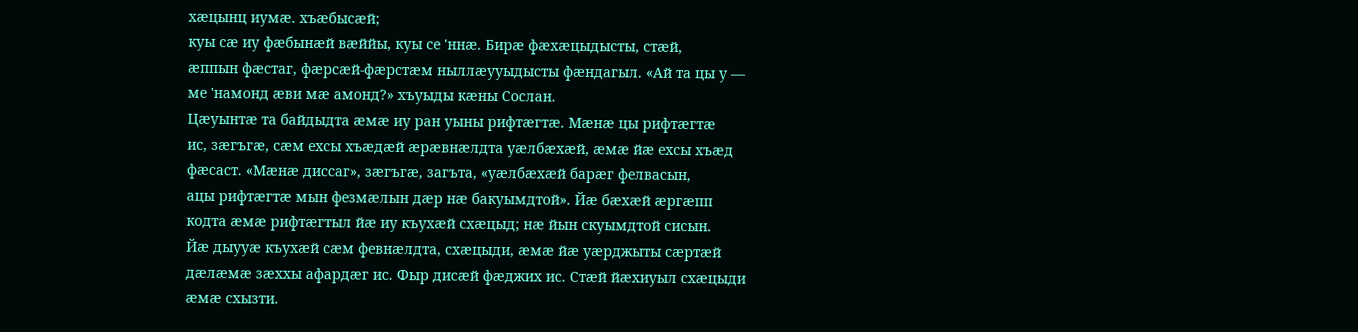хæцынц иумæ. хъæбысæй;
куы сæ иу фæбынæй вæййы, куы се 'ннæ. Бирæ фæхæцыдысты, стæй,
æппын фæстаг, фæрсæй-фæрстæм ныллæууыдысты фæндагыл. «Ай та цы у —
ме 'намонд æви мæ амонд?» хъуыды кæны Сослан.
Цæуынтæ та байдыдта æмæ иу ран уыны рифтæгтæ. Мæнæ цы рифтæгтæ
ис, зæгъгæ, сæм ехсы хъæдæй æрæвнæлдта уæлбæхæй, æмæ йæ ехсы хъæд
фæсаст. «Мæнæ диссаг», зæгъгæ, загъта, «уæлбæхæй барæг фелвасын,
ацы рифтæгтæ мын фезмæлын дæр нæ бакуымдтой». Йæ бæхæй æргæпп
кодта æмæ рифтæгтыл йæ иу къухæй схæцыд; нæ йын скуымдтой сисын.
Йæ дыууæ къухæй сæм февнæлдта, схæцыди, æмæ йæ уæрджыты сæртæй
дæлæмæ зæххы афардæг ис. Фыр дисæй фæджих ис. Стæй йæхиуыл схæцыди
æмæ схызти.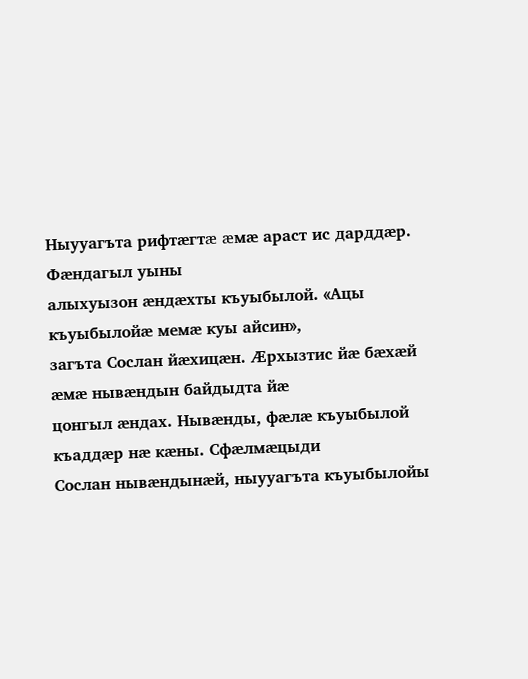Ныууагъта рифтæгтæ æмæ араст ис дарддæр. Фæндагыл уыны
алыхуызон æндæхты къуыбылой. «Ацы къуыбылойæ мемæ куы айсин»,
загъта Сослан йæхицæн. Æрхызтис йæ бæхæй æмæ нывæндын байдыдта йæ
цонгыл æндах. Нывæнды, фæлæ къуыбылой къаддæр нæ кæны. Сфæлмæцыди
Сослан нывæндынæй, ныууагъта къуыбылойы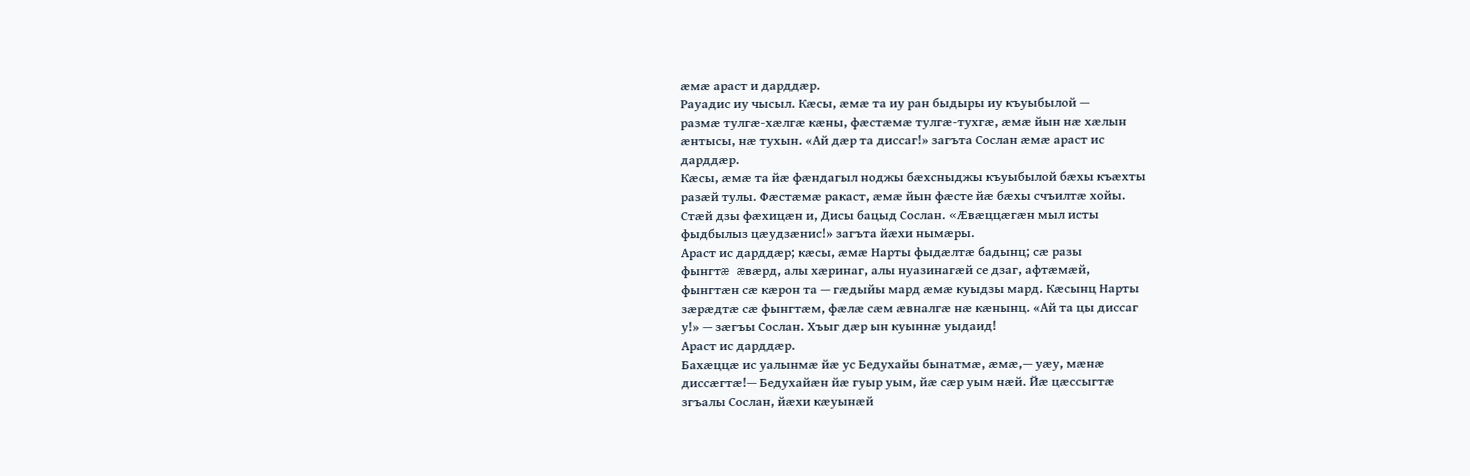æмæ араст и дарддæр.
Рауадис иу чысыл. Кæсы, æмæ та иу ран быдыры иу къуыбылой —
размæ тулгæ-хæлгæ кæны, фæстæмæ тулгæ-тухгæ, æмæ йын нæ хæлын
æнтысы, нæ тухын. «Ай дæр та диссаг!» загъта Сослан æмæ араст ис
дарддæр.
Кæсы, æмæ та йæ фæндагыл ноджы бæхсныджы къуыбылой бæхы къæхты
разæй тулы. Фæстæмæ ракаст, æмæ йын фæсте йæ бæхы счъилтæ хойы.
Стæй дзы фæхицæн и, Дисы бацыд Сослан. «Æвæццæгæн мыл исты
фыдбылыз цæудзæнис!» загъта йæхи нымæры.
Араст ис дарддæр; кæсы, æмæ Нарты фыдæлтæ бадынц; сæ разы
фынгтæ æвæрд, алы хæринаг, алы нуазинагæй се дзаг, афтæмæй,
фынгтæн сæ кæрон та — гæдыйы мард æмæ куыдзы мард. Кæсынц Нарты
зæрæдтæ сæ фынгтæм, фæлæ сæм æвналгæ нæ кæнынц. «Ай та цы диссаг
у!» — зæгъы Сослан. Хъыг дæр ын куыннæ уыдаид!
Араст ис дарддæр.
Бахæццæ ис уалынмæ йæ ус Бедухайы бынатмæ, æмæ,— уæу, мæнæ
диссæгтæ!— Бедухайæн йæ гуыр уым, йæ сæр уым нæй. Йæ цæссыгтæ
згъалы Сослан, йæхи кæуынæй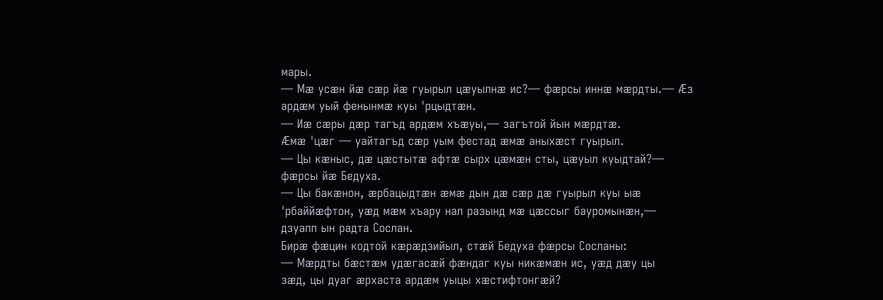мары.
— Мæ усæн йæ сæр йæ гуырыл цæуылнæ ис?— фæрсы иннæ мæрдты.— Æз
ардæм уый фенынмæ куы 'рцыдтæн.
— Иæ сæры дæр тагъд ардæм хъæуы,— загътой йын мæрдтæ.
Æмæ 'цæг — уайтагъд сæр уым фестад æмæ аныхæст гуырыл.
— Цы кæныс, дæ цæстытæ афтæ сырх цæмæн сты, цæуыл куыдтай?—
фæрсы йæ Бедуха.
— Цы бакæнон, æрбацыдтæн æмæ дын дæ сæр дæ гуырыл куы ыæ
'рбаййæфтон, уæд мæм хъару нал разынд мæ цæссыг бауромынæн,—
дзуапп ын радта Сослан.
Бирæ фæцин кодтой кæрæдзийыл, стæй Бедуха фæрсы Сосланы:
— Мæрдты бæстæм удæгасæй фæндаг куы никæмæн ис, уæд дæу цы
зæд, цы дуаг æрхаста ардæм уыцы хæстифтонгæй?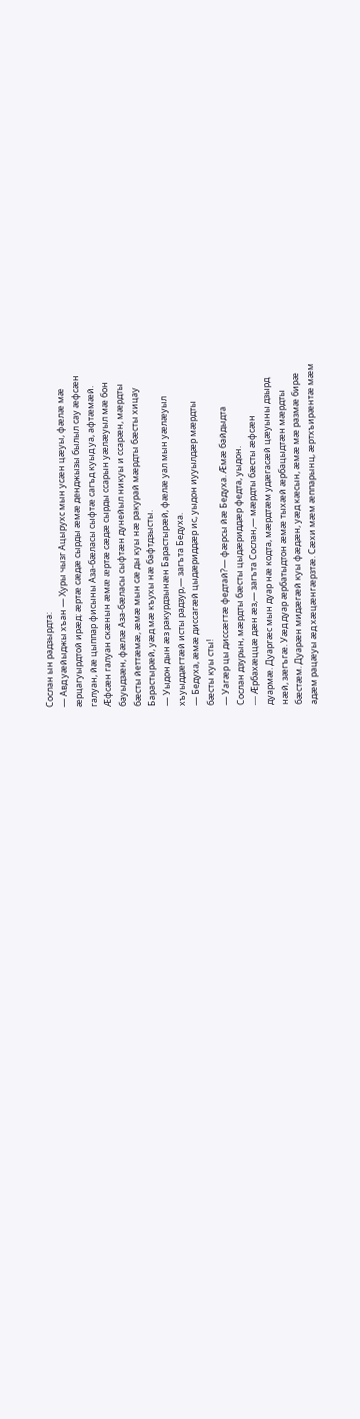Сослан ын радзырдта:
— Авд уæйыджы хъан — Хуры чызг Ацырухс мын усæн цæуы, фæлæ мæ
æрцагуырдтой ирæд: æртæ сæдæ сырды æмæ денджызы былыл сау æфсæн
галуан, йæ цыппар фисыны Аза-бæласы сыфтæ сагъд куыд уа, афтæмæй.
Æфсæн галуан скæнын æмæ æртæ сæдæ сырды ссарын уæлæуыл мæ бон
бауыдзæн, фæлæ Аза-бæласы сыфтæн дунейыл никуы и ссарæн, мæрдты
бæсты йеттæмæ, æмæ мын сæ ды куы нæ ракурай мæрдты бæсты хицау
Барастырæй, уæд мæ къухы нæ бафтдзысты.
— Уыдон дын æз ракурдзынæн Барастырæй, фæлæ уал мын уæлæуыл
хъуыддæгтæй исты радзур,— загъта Бедуха.
— Бедуха, æмæ диссагæй цыдæриддæр ис, уыдон иууылдæр мæрдты
бæсты куы сты!
— Уагæр цы диссæгтæ федтай?— фæрсы йæ Бедуха. Æмæ байдыдта
Сослан дзурын, мæрдты бæсты цыдæриддæр федта, уыдон.
— Æрбахæццæ дæн æз,— загъта Сослан,— мæрдты бæсты æфсæн
дуармæ. Дуаргæс мын дуар нæ кодта, мæрдтæм удæгасæй цæуыны дзырд
нæй, зæгъгæ. Уæд дуар æрбатыдтон æмæ тыхæй æрбацыдтæн мæрдты
бæстæм. Дуарæн мидæгæй куы фæдæн, уæд кæсын, æмæ мæ размæ бирæ
адæм рацæуы æд хæцæнгæрзтæ. Сæхи мæм æппарынц, æртхъирæнтæ мæм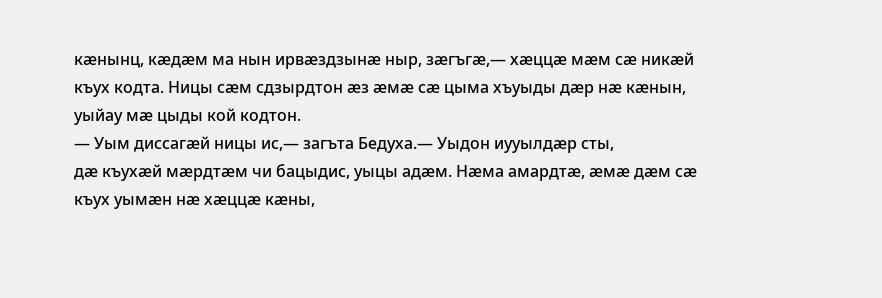кæнынц, кæдæм ма нын ирвæздзынæ ныр, зæгъгæ,— хæццæ мæм сæ никæй
къух кодта. Ницы сæм сдзырдтон æз æмæ сæ цыма хъуыды дæр нæ кæнын,
уыйау мæ цыды кой кодтон.
— Уым диссагæй ницы ис,— загъта Бедуха.— Уыдон иууылдæр сты,
дæ къухæй мæрдтæм чи бацыдис, уыцы адæм. Нæма амардтæ, æмæ дæм сæ
къух уымæн нæ хæццæ кæны,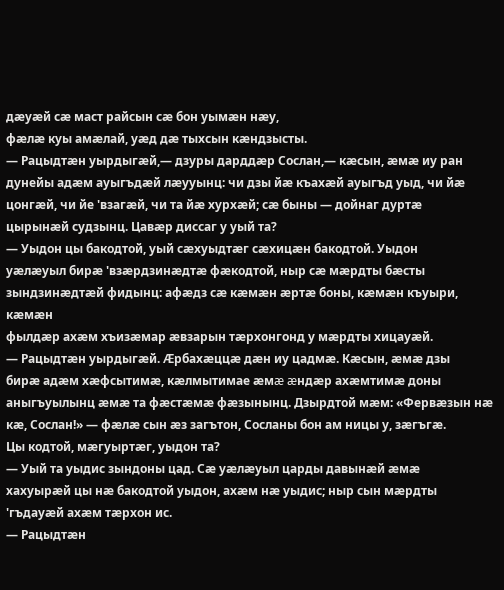дæуæй сæ маст райсын сæ бон уымæн нæу,
фæлæ куы амæлай, уæд дæ тыхсын кæндзысты.
— Рацыдтæн уырдыгæй,— дзуры дарддæр Сослан,— кæсын, æмæ иу ран
дунейы адæм ауыгъдæй лæууынц: чи дзы йæ къахæй ауыгъд уыд, чи йæ
цонгæй, чи йе 'взагæй, чи та йæ хурхæй; сæ быны — дойнаг дуртæ
цырынæй судзынц. Цавæр диссаг у уый та?
— Уыдон цы бакодтой, уый сæхуыдтæг сæхицæн бакодтой. Уыдон
уæлæуыл бирæ 'взæрдзинæдтæ фæкодтой, ныр сæ мæрдты бæсты
зындзинæдтæй фидынц: афæдз сæ кæмæн æртæ боны, кæмæн къуыри, кæмæн
фылдæр ахæм хъизæмар æвзарын тæрхонгонд у мæрдты хицауæй.
— Рацыдтæн уырдыгæй. Æрбахæццæ дæн иу цадмæ. Кæсын, æмæ дзы
бирæ адæм хæфсытимæ, кæлмытимае æмæ æндæр ахæмтимæ доны
аныгъуылынц æмæ та фæстæмæ фæзынынц. Дзырдтой мæм: «Фервæзын нæ
кæ, Сослан!» — фæлæ сын æз загътон, Сосланы бон ам ницы у, зæгъгæ.
Цы кодтой, мæгуыртæг, уыдон та?
— Уый та уыдис зындоны цад. Сæ уæлæуыл царды давынæй æмæ
хахуырæй цы нæ бакодтой уыдон, ахæм нæ уыдис; ныр сын мæрдты
'гъдауæй ахæм тæрхон ис.
— Рацыдтæн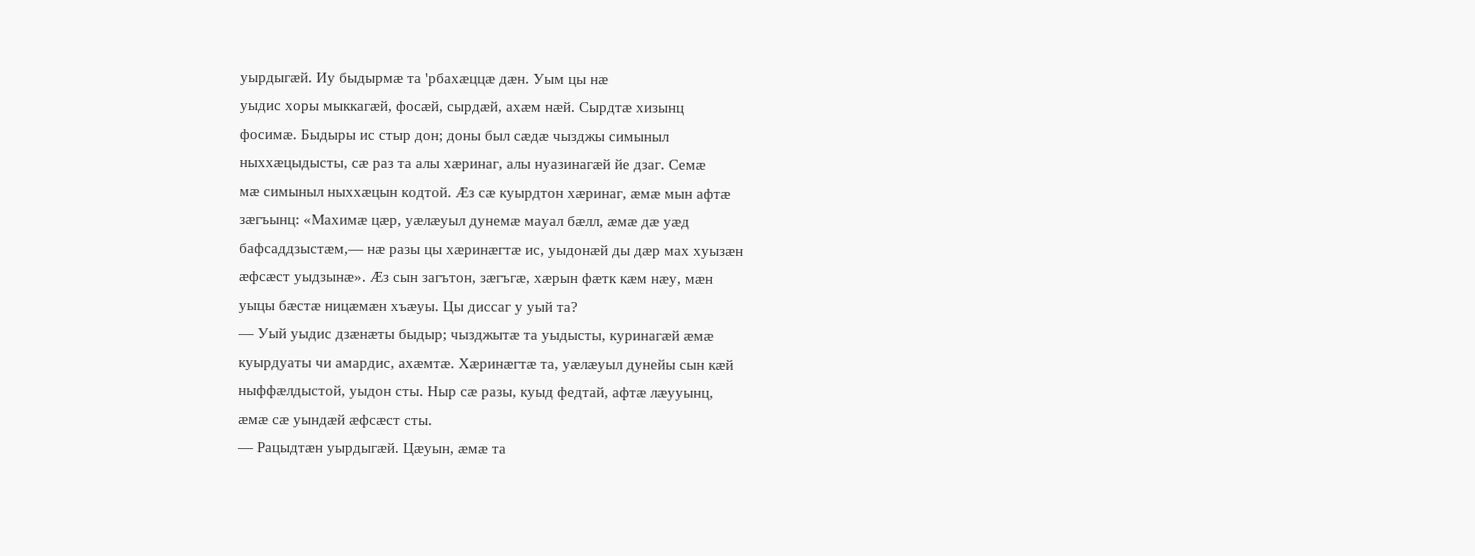уырдыгæй. Иу быдырмæ та 'рбахæццæ дæн. Уым цы нæ
уыдис хоры мыккагæй, фосæй, сырдæй, ахæм нæй. Сырдтæ хизынц
фосимæ. Быдыры ис стыр дон; доны был сæдæ чызджы симыныл
ныххæцыдысты, сæ раз та алы хæринаг, алы нуазинагæй йе дзаг. Семæ
мæ симыныл ныххæцын кодтой. Æз сæ куырдтон хæринаг, æмæ мын афтæ
зæгъынц: «Махимæ цæр, уæлæуыл дунемæ мауал бæлл, æмæ дæ уæд
бафсаддзыстæм,— нæ разы цы хæринæгтæ ис, уыдонæй ды дæр мах хуызæн
æфсæст уыдзынæ». Æз сын загътон, зæгъгæ, хæрын фæтк кæм нæу, мæн
уыцы бæстæ ницæмæн хъæуы. Цы диссаг у уый та?
— Уый уыдис дзæнæты быдыр; чызджытæ та уыдысты, куринагæй æмæ
куырдуаты чи амардис, ахæмтæ. Хæринæгтæ та, уæлæуыл дунейы сын кæй
ныффæлдыстой, уыдон сты. Ныр сæ разы, куыд федтай, афтæ лæууынц,
æмæ сæ уындæй æфсæст сты.
— Рацыдтæн уырдыгæй. Цæуын, æмæ та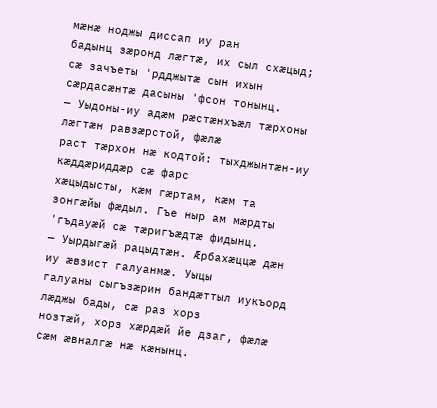мæнæ ноджы диссап иу ран
бадынц зæронд лæгтæ, их сыл схæцыд; сæ зачъеты 'рдджытæ сын ихын
сæрдасæнтæ дасыны 'фсон тонынц.
— Уыдоны-иу адæм рæстæнхъæл тæрхоны лæгтæн равзæрстой, фæлæ
раст тæрхон нæ кодтой: тыхджынтæн-иу кæддæриддæр сæ фарс
хæцыдысты, кæм гæртам, кæм та зонгæйы фæдыл. Гъе ныр ам мæрдты
'гъдауæй сæ тæригъæдтæ фидынц.
— Уырдыгæй рацыдтæн. Æрбахæццæ дæн иу æвзист галуанмæ. Уыцы
галуаны сыгъзæрин бандæттыл иукъорд лæджы бады, сæ раз хорз
нозтæй, хорз хæрдæй йе дзаг, фæлæ сæм æвналгæ нæ кæнынц.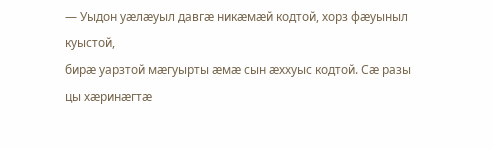— Уыдон уæлæуыл давгæ никæмæй кодтой, хорз фæуыныл куыстой,
бирæ уарзтой мæгуырты æмæ сын æххуыс кодтой. Сæ разы цы хæринæгтæ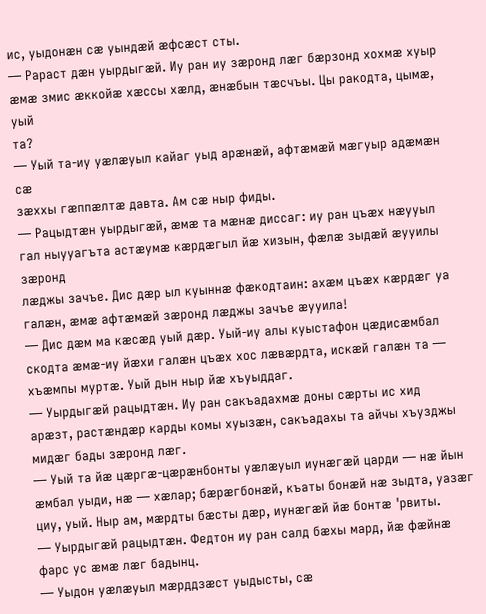ис, уыдонæн сæ уындæй æфсæст сты.
— Рараст дæн уырдыгæй. Иу ран иу зæронд лæг бæрзонд хохмæ хуыр
æмæ змис æккойæ хæссы хæлд, æнæбын тæсчъы. Цы ракодта, цымæ, уый
та?
— Уый та-иу уæлæуыл кайаг уыд арæнæй, афтæмæй мæгуыр адæмæн сæ
зæххы гæппæлтæ давта. Ам сæ ныр фиды.
— Рацыдтæн уырдыгæй, æмæ та мæнæ диссаг: иу ран цъæх нæууыл
гал ныууагъта астæумæ кæрдæгыл йæ хизын, фæлæ зыдæй æууилы зæронд
лæджы зачъе. Дис дæр ыл куыннæ фæкодтаин: ахæм цъæх кæрдæг уа
галæн, æмæ афтæмæй зæронд лæджы зачъе æууила!
— Дис дæм ма кæсæд уый дæр. Уый-иу алы куыстафон цæдисæмбал
скодта æмæ-иу йæхи галæн цъæх хос лæвæрдта, искæй галæн та —
хъæмпы муртæ. Уый дын ныр йæ хъуыддаг.
— Уырдыгæй рацыдтæн. Иу ран сакъадахмæ доны сæрты ис хид
арæзт, растæндæр карды комы хуызæн, сакъадахы та айчы хъузджы
мидæг бады зæронд лæг.
— Уый та йæ цæргæ-цæрæнбонты уæлæуыл иунæгæй царди — нæ йын
æмбал уыди, нæ — хæлар; бæрæгбонæй, къаты бонæй нæ зыдта, уазæг
циу, уый. Ныр ам, мæрдты бæсты дæр, иунæгæй йæ бонтæ 'рвиты.
— Уырдыгæй рацыдтæн. Федтон иу ран салд бæхы мард, йæ фæйнæ
фарс ус æмæ лæг бадынц.
— Уыдон уæлæуыл мæрддзæст уыдысты, сæ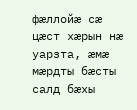фæллойæ сæ цæст хæрын нæ
уарзта, æмæ мæрдты бæсты салд бæхы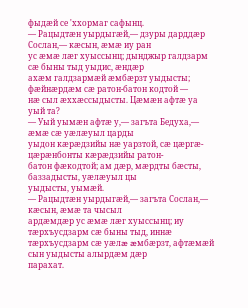фыдæй се 'ххормаг сафынц.
— Рацыдтæн уырдыгæй,— дзуры дарддæр Сослан,— кæсын, æмæ иу ран
ус æмæ лæг хуыссынц; дынджыр галдзарм сæ быны тыд уыдис, æндæр
ахæм галдзармæй æмбæрзт уыдысты; фæйнæрдæм сæ ратон-батон кодтой —
нæ сыл æххæссыдысты. Цæмæн афтæ уа уый та?
— Уый уымæн афтæ у,— загъта Бедуха,— æмæ сæ уæлæуыл царды
уыдон кæрæдзийы нæ уарзтой, сæ цæргæ-цæрæнбонты кæрæдзийы ратон-
батон фæкодтой; ам дæр, мæрдты бæсты, баззадысты, уæлæуыл цы
уыдысты, уымæй.
— Рацыдтæн уырдыгæй,— загъта Сослан,— кæсын, æмæ та чысыл
ардæмдæр ус æмæ лæг хуыссынц; иу тæрхъусдзарм сæ быны тыд, иннæ
тæрхъусдзарм сæ уæлæ æмбæрзт, афтæмæй сын уыдысты алырдæм дæр
парахат.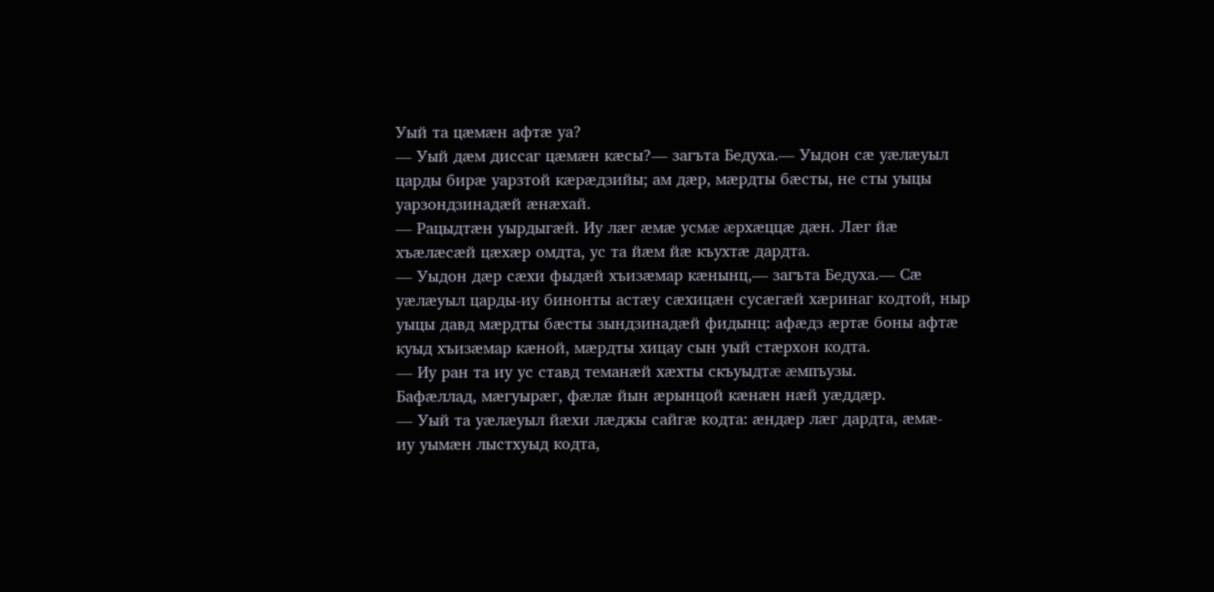Уый та цæмæн афтæ уа?
— Уый дæм диссаг цæмæн кæсы?— загъта Бедуха.— Уыдон сæ уæлæуыл
царды бирæ уарзтой кæрæдзийы; ам дæр, мæрдты бæсты, не сты уыцы
уарзондзинадæй æнæхай.
— Рацыдтæн уырдыгæй. Иу лæг æмæ усмæ æрхæццæ дæн. Лæг йæ
хъæлæсæй цæхæр омдта, ус та йæм йæ къухтæ дардта.
— Уыдон дæр сæхи фыдæй хъизæмар кæнынц,— загъта Бедуха.— Сæ
уæлæуыл царды-иу бинонты астæу сæхицæн сусæгæй хæринаг кодтой, ныр
уыцы давд мæрдты бæсты зындзинадæй фидынц: афæдз æртæ боны афтæ
куыд хъизæмар кæной, мæрдты хицау сын уый стæрхон кодта.
— Иу ран та иу ус ставд теманæй хæхты скъуыдтæ æмпъузы.
Бафæллад, мæгуырæг, фæлæ йын æрынцой кæнæн нæй уæддæр.
— Уый та уæлæуыл йæхи лæджы сайгæ кодта: æндæр лæг дардта, æмæ-
иу уымæн лыстхуыд кодта,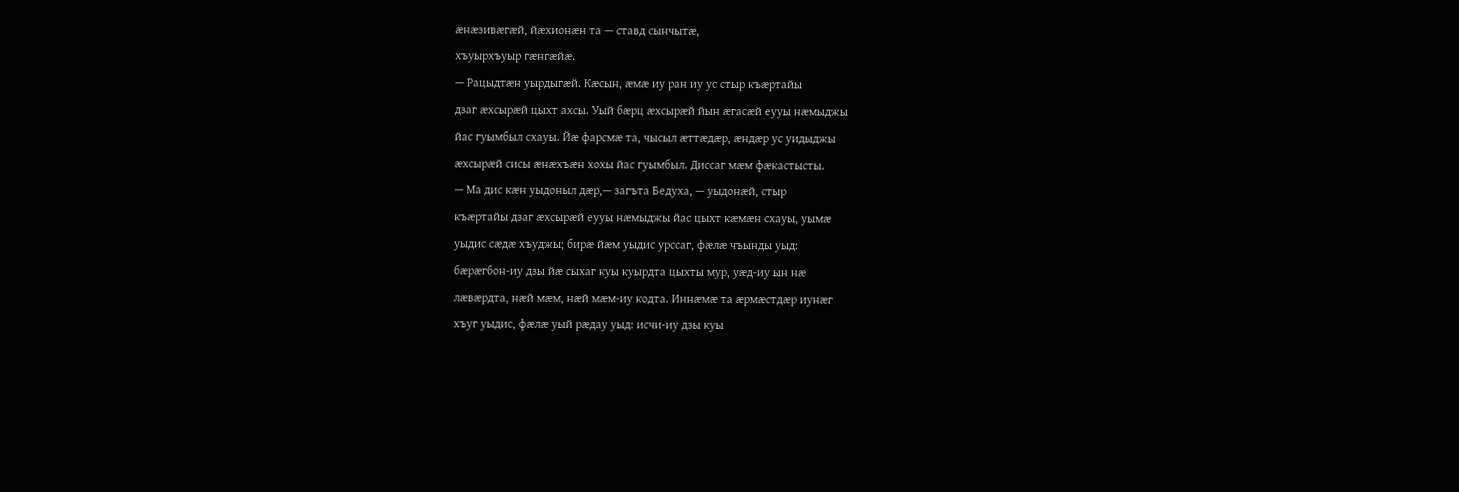æнæзивæгæй, йæхионæн та — ставд сынчытæ,
хъуырхъуыр гæнгæйæ.
— Рацыдтæн уырдыгæй. Кæсын, æмæ иу ран иу ус стыр къæртайы
дзаг æхсырæй цыхт ахсы. Уый бæрц æхсырæй йын æгасæй еууы нæмыджы
йас гуымбыл схауы. Йæ фарсмæ та, чысыл æттæдæр, æндæр ус уидыджы
æхсырæй сисы æнæхъæн хохы йас гуымбыл. Диссаг мæм фæкастысты.
— Ма дис кæн уыдоныл дæр,— загъта Бедуха, — уыдонæй, стыр
къæртайы дзаг æхсырæй еууы нæмыджы йас цыхт кæмæн схауы, уымæ
уыдис сæдæ хъуджы; бирæ йæм уыдис урссаг, фæлæ чъынды уыд:
бæрæгбон-иу дзы йæ сыхаг куы куырдта цыхты мур, уæд-иу ын нæ
лæвæрдта, нæй мæм, нæй мæм-иу кодта. Иннæмæ та æрмæстдæр иунæг
хъуг уыдис, фæлæ уый рæдау уыд: исчи-иу дзы куы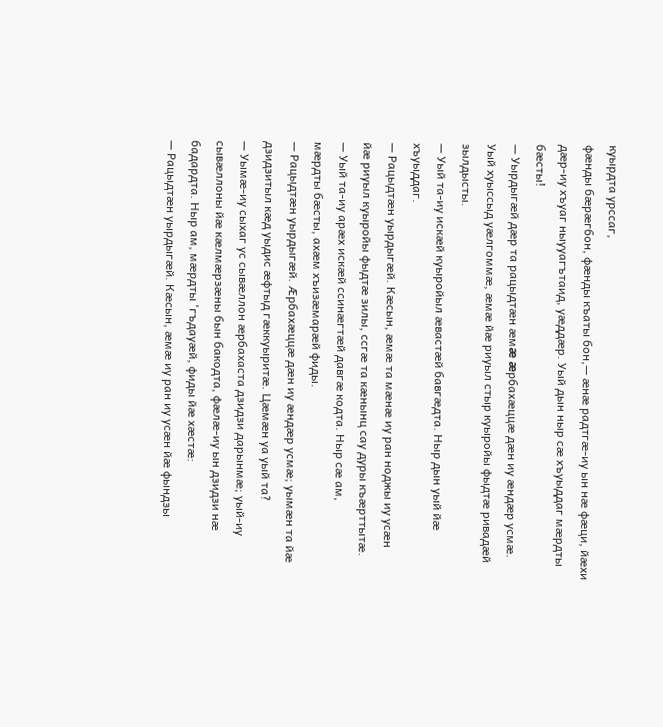куырдта урссаг,
фæнды бæрæгбон, фæнды къаты бон,— æнæ радтгæ-иу ын нæ фæци, йæхи
дæр-иу хъуаг ныууагътаид, уæддæр. Уый дын ныр сæ хъуыддаг мæрдты
бæсты!
— Уырдыгæй дæр та рацыдтæн æмæ æрбахæццæ дæн иу æндæр усмæ.
Уый хуыссыд уæлгоммæ, æмæ йæ риуыл стыр куыройы фыдтæ ривадæй
зылдысты.
— Уый та-иу искæй куыройыл æвастæй бавгæдта. Ныр дын уый йæ
хъуыддаг.
— Рацыдтæн уырдыгæй. Кæсын, æмæ та мæнæ иу ран ноджы иу усæн
йæ риуыл куыройы фыдтæ зилы, ссгæ та кæнынц сау дуры къæрттытæ.
— Уый та-иу арæх искæй ссинæгтæй давгæ кодта. Ныр сæ ам,
мæрдты бæсты, ахæм хъизæмарæй фиды.
— Рацыдтæн уырдыгæй. Æрбахæццæ дæн иу æндæр усмæ; уымæн та йæ
дзидзитыл кæд уыдис æфтыд гæккуыритæ. Цæмæн уа уый та?
— Уымæ-иу сыхаг ус сывæллон æрбахаста дзидзи дарынмæ; уый-иу
сывæллоны йæ кæлмæрзæны бын бакодта, фæлæ-иу ын дзидзи нæ
бадардта. Ныр ам, мæрдты 'гъдауæй, фиды йæ хæстæ:
— Рацыдтæн уырдыгæй. Кæсын, æмæ иу ран иу усæн йæ фындзы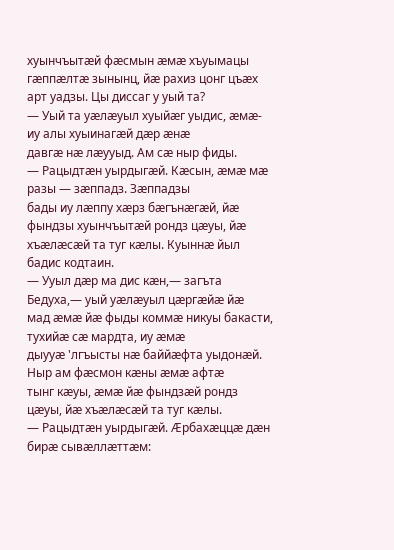хуынчъытæй фæсмын æмæ хъуымацы гæппæлтæ зынынц, йæ рахиз цонг цъæх
арт уадзы. Цы диссаг у уый та?
— Уый та уæлæуыл хуыйæг уыдис, æмæ-иу алы хуыинагæй дæр æнæ
давгæ нæ лæууыд. Ам сæ ныр фиды.
— Рацыдтæн уырдыгæй. Кæсын, æмæ мæ разы — зæппадз. Зæппадзы
бады иу лæппу хæрз бæгънæгæй, йæ фындзы хуынчъытæй рондз цæуы, йæ
хъæлæсæй та туг кæлы. Куыннæ йыл бадис кодтаин.
— Ууыл дæр ма дис кæн,— загъта Бедуха,— уый уæлæуыл цæргæйæ йæ
мад æмæ йæ фыды коммæ никуы бакасти, тухийæ сæ мардта, иу æмæ
дыууæ 'лгъысты нæ баййæфта уыдонæй. Ныр ам фæсмон кæны æмæ афтæ
тынг кæуы, æмæ йæ фындзæй рондз цæуы, йæ хъæлæсæй та туг кæлы.
— Рацыдтæн уырдыгæй. Æрбахæццæ дæн бирæ сывæллæттæм: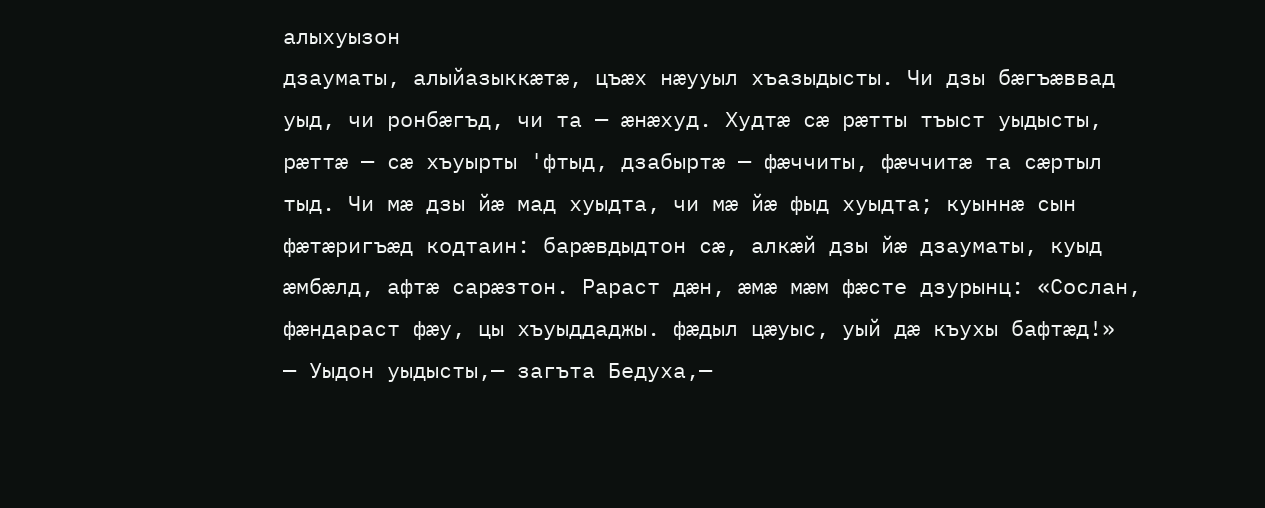алыхуызон
дзауматы, алыйазыккæтæ, цъæх нæууыл хъазыдысты. Чи дзы бæгъæввад
уыд, чи ронбæгъд, чи та — æнæхуд. Худтæ сæ рæтты тъыст уыдысты,
рæттæ — сæ хъуырты 'фтыд, дзабыртæ — фæччиты, фæччитæ та сæртыл
тыд. Чи мæ дзы йæ мад хуыдта, чи мæ йæ фыд хуыдта; куыннæ сын
фæтæригъæд кодтаин: барæвдыдтон сæ, алкæй дзы йæ дзауматы, куыд
æмбæлд, афтæ сарæзтон. Рараст дæн, æмæ мæм фæсте дзурынц: «Сослан,
фæндараст фæу, цы хъуыддаджы. фæдыл цæуыс, уый дæ къухы бафтæд!»
— Уыдон уыдысты,— загъта Бедуха,—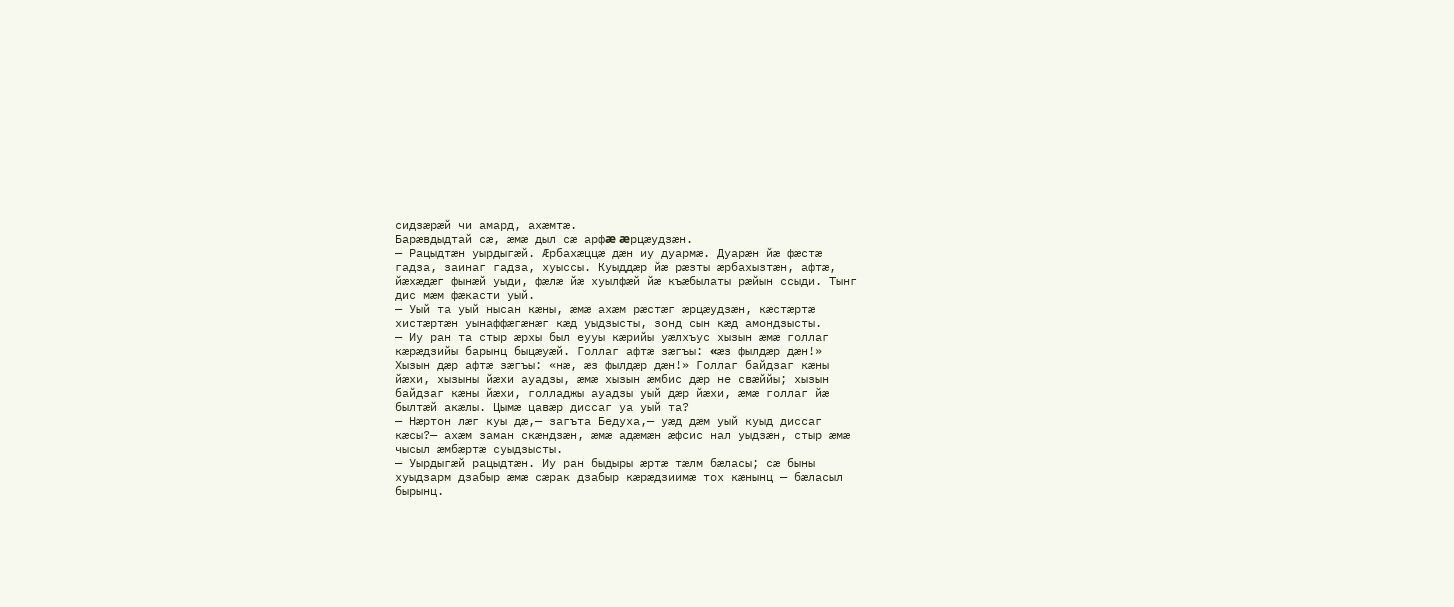сидзæрæй чи амард, ахæмтæ.
Барæвдыдтай сæ, æмæ дыл сæ арфæ æрцæудзæн.
— Рацыдтæн уырдыгæй. Æрбахæццæ дæн иу дуармæ. Дуарæн йæ фæстæ
гадза, заинаг гадза, хуыссы. Куыддæр йæ рæзты æрбахызтæн, афтæ,
йæхæдæг фынæй уыди, фæлæ йæ хуылфæй йæ къæбылаты рæйын ссыди. Тынг
дис мæм фæкасти уый.
— Уый та уый нысан кæны, æмæ ахæм рæстæг æрцæудзæн, кæстæртæ
хистæртæн уынаффæгæнæг кæд уыдзысты, зонд сын кæд амондзысты.
— Иу ран та стыр æрхы был еууы кæрийы уæлхъус хызын æмæ голлаг
кæрæдзийы барынц быцæуæй. Голлаг афтæ зæгъы: «æз фылдæр дæн!»
Хызын дæр афтæ зæгъы: «нæ, æз фылдæр дæн!» Голлаг байдзаг кæны
йæхи, хызыны йæхи ауадзы, æмæ хызын æмбис дæр не свæййы; хызын
байдзаг кæны йæхи, голладжы ауадзы уый дæр йæхи, æмæ голлаг йæ
былтæй акæлы. Цымæ цавæр диссаг уа уый та?
— Нæртон лæг куы дæ,— загъта Бедуха,— уæд дæм уый куыд диссаг
кæсы?— ахæм заман скæндзæн, æмæ адæмæн æфсис нал уыдзæн, стыр æмæ
чысыл æмбæртæ суыдзысты.
— Уырдыгæй рацыдтæн. Иу ран быдыры æртæ тæлм бæласы; сæ быны
хуыдзарм дзабыр æмæ сæрак дзабыр кæрæдзиимæ тох кæнынц — бæласыл
бырынц.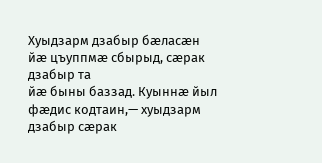Хуыдзарм дзабыр бæласæн йæ цъуппмæ сбырыд, сæрак дзабыр та
йæ быны баззад. Куыннæ йыл фæдис кодтаин,— хуыдзарм дзабыр сæрак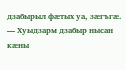дзабырыл фæтых уа, зæгъгæ.
— Хуыдзарм дзабыр нысан кæны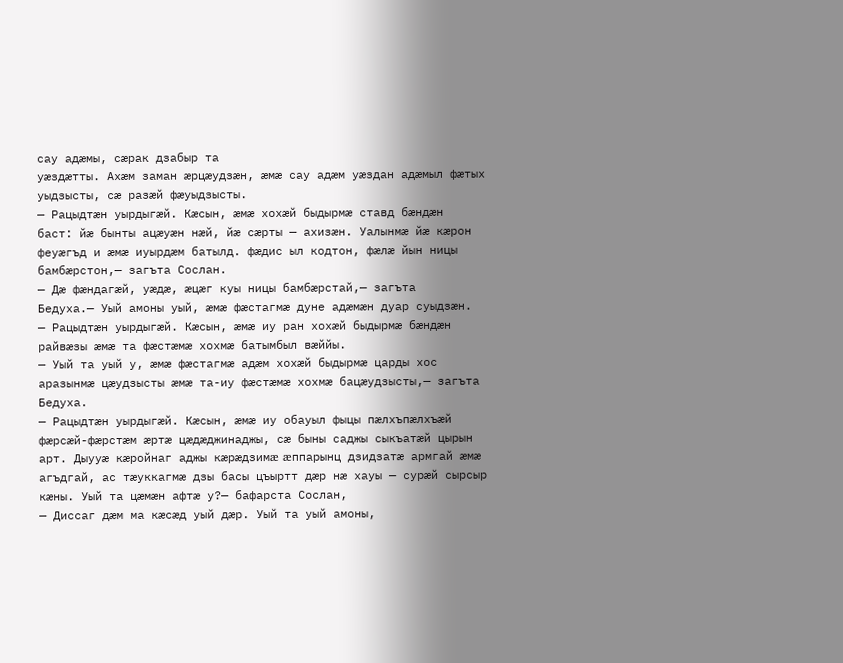сау адæмы, сæрак дзабыр та
уæздæтты. Ахæм заман æрцæудзæн, æмæ сау адæм уæздан адæмыл фæтых
уыдзысты, сæ разæй фæуыдзысты.
— Рацыдтæн уырдыгæй. Кæсын, æмæ хохæй быдырмæ ставд бæндæн
баст: йæ бынты ацæуæн нæй, йæ сæрты — ахизæн. Уалынмæ йæ кæрон
феуæгъд и æмæ иуырдæм батылд. фæдис ыл кодтон, фæлæ йын ницы
бамбæрстон,— загъта Сослан.
— Дæ фæндагæй, уæдæ, æцæг куы ницы бамбæрстай,— загъта
Бедуха.— Уый амоны уый, æмæ фæстагмæ дуне адæмæн дуар суыдзæн.
— Рацыдтæн уырдыгæй. Кæсын, æмæ иу ран хохæй быдырмæ бæндæн
райвæзы æмæ та фæстæмæ хохмæ батымбыл вæййы.
— Уый та уый у, æмæ фæстагмæ адæм хохæй быдырмæ царды хос
аразынмæ цæудзысты æмæ та-иу фæстæмæ хохмæ бацæудзысты,— загъта
Бедуха.
— Рацыдтæн уырдыгæй. Кæсын, æмæ иу обауыл фыцы пæлхъпæлхъæй
фæрсæй-фæрстæм æртæ цæдæджинаджы, сæ быны саджы сыкъатæй цырын
арт. Дыууæ кæройнаг аджы кæрæдзимæ æппарынц дзидзатæ армгай æмæ
агъдгай, ас тæуккагмæ дзы басы цъыртт дæр нæ хауы — сурæй сырсыр
кæны. Уый та цæмæн афтæ у?— бафарста Сослан,
— Диссаг дæм ма кæсæд уый дæр. Уый та уый амоны,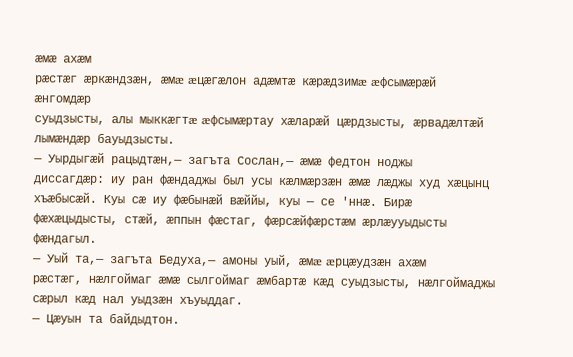æмæ ахæм
рæстæг æркæндзæн, æмæ æцæгæлон адæмтæ кæрæдзимæ æфсымæрæй æнгомдæр
суыдзысты, алы мыккæгтæ æфсымæртау хæларæй цæрдзысты, æрвадæлтæй
лымæндæр бауыдзысты.
— Уырдыгæй рацыдтæн,— загъта Сослан,— æмæ федтон ноджы
диссагдæр: иу ран фæндаджы был усы кæлмæрзæн æмæ лæджы худ хæцынц
хъæбысæй. Куы сæ иу фæбынæй вæййы, куы — се 'ннæ. Бирæ
фæхæцыдысты, стæй, æппын фæстаг, фæрсæйфæрстæм æрлæууыдысты
фæндагыл.
— Уый та,— загъта Бедуха,— амоны уый, æмæ æрцæудзæн ахæм
рæстæг, нæлгоймаг æмæ сылгоймаг æмбартæ кæд суыдзысты, нæлгоймаджы
сæрыл кæд нал уыдзæн хъуыддаг.
— Цæуын та байдыдтон.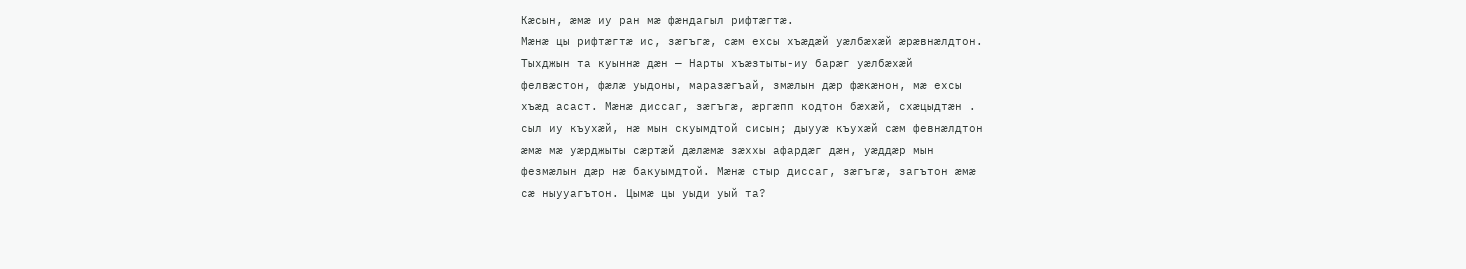Кæсын, æмæ иу ран мæ фæндагыл рифтæгтæ.
Мæнæ цы рифтæгтæ ис, зæгъгæ, сæм ехсы хъæдæй уæлбæхæй æрæвнæлдтон.
Тыхджын та куыннæ дæн — Нарты хъæзтыты-иу барæг уæлбæхæй
фелвæстон, фæлæ уыдоны, маразæгъай, змæлын дæр фæкæнон, мæ ехсы
хъæд асаст. Мæнæ диссаг, зæгъгæ, æргæпп кодтон бæхæй, схæцыдтæн .
сыл иу къухæй, нæ мын скуымдтой сисын; дыууæ къухæй сæм февнæлдтон
æмæ мæ уæрджыты сæртæй дæлæмæ зæххы афардæг дæн, уæддæр мын
фезмæлын дæр нæ бакуымдтой. Мæнæ стыр диссаг, зæгъгæ, загътон æмæ
сæ ныууагътон. Цымæ цы уыди уый та?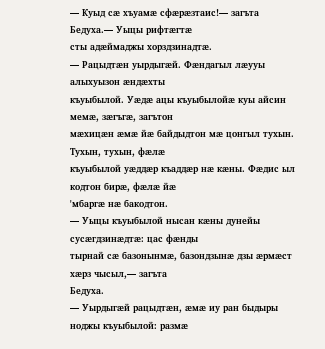— Куыд сæ хъуамæ сфæрæзтаис!— загъта Бедуха.— Уыцы рифтæгтæ
сты адæймаджы хорздзинадтæ.
— Рацыдтæн уырдыгæй. Фæндагыл лæууы алыхуызон æндæхты
къуыбылой. Уæдæ ацы къуыбылойæ куы айсин мемæ, зæгъгæ, загътон
мæхицæн æмæ йæ байдыдтон мæ цонгыл тухын. Тухын, тухын, фæлæ
къуыбылой уæддæр къаддæр нæ кæны. Фæдис ыл кодтон бирæ, фæлæ йæ
'мбаргæ нæ бакодтон.
— Уыцы къуыбылой нысан кæны дунейы сусæгдзинæдтæ: цас фæнды
тырнай сæ базонынмæ, базондзынæ дзы æрмæст хæрз чысыл,— загъта
Бедуха.
— Уырдыгæй рацыдтæн, æмæ иу ран быдыры ноджы къуыбылой: размæ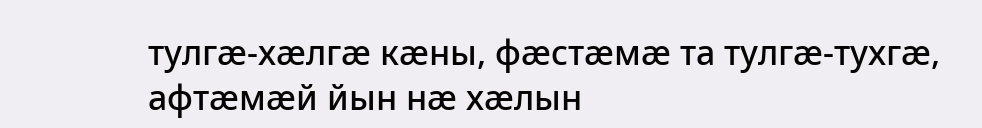тулгæ-хæлгæ кæны, фæстæмæ та тулгæ-тухгæ, афтæмæй йын нæ хæлын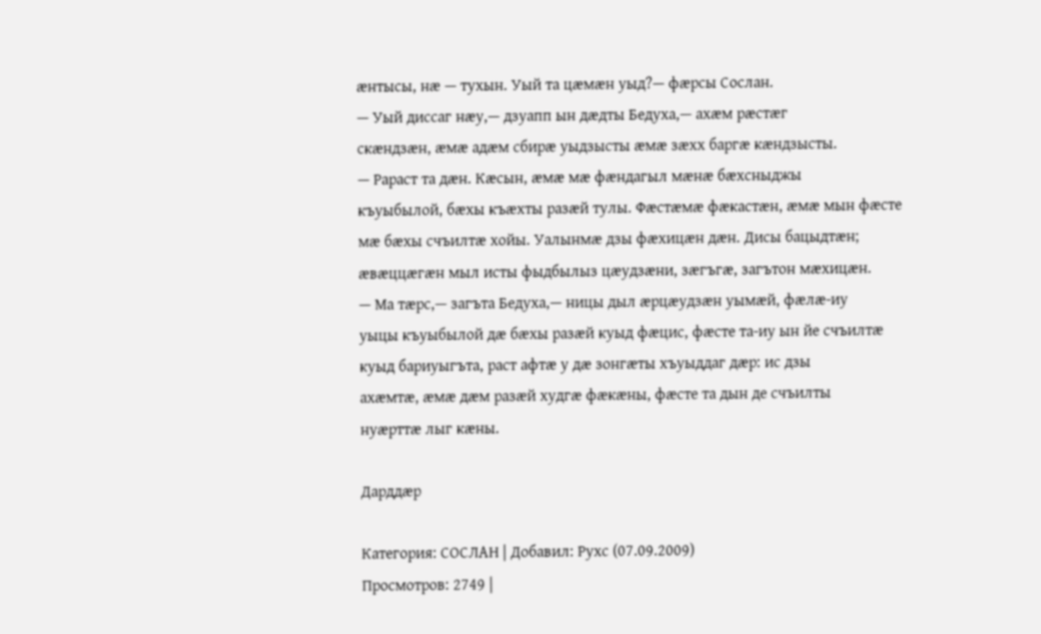æнтысы, нæ — тухын. Уый та цæмæн уыд?— фæрсы Сослан.
— Уый диссаг нæу,— дзуапп ын дæдты Бедуха,— ахæм рæстæг
скæндзæн, æмæ адæм сбирæ уыдзысты æмæ зæхх баргæ кæндзысты.
— Рараст та дæн. Кæсын, æмæ мæ фæндагыл мæнæ бæхсныджы
къуыбылой, бæхы къæхты разæй тулы. Фæстæмæ фæкастæн, æмæ мын фæсте
мæ бæхы счъилтæ хойы. Уалынмæ дзы фæхицæн дæн. Дисы бацыдтæн;
æвæццæгæн мыл исты фыдбылыз цæудзæни, зæгъгæ, загътон мæхицæн.
— Ма тæрс,— загъта Бедуха,— ницы дыл æрцæудзæн уымæй, фæлæ-иу
уыцы къуыбылой дæ бæхы разæй куыд фæцис, фæсте та-иу ын йе счъилтæ
куыд бариуыгъта, раст афтæ у дæ зонгæты хъуыддаг дæр: ис дзы
ахæмтæ, æмæ дæм разæй худгæ фæкæны, фæсте та дын де счъилты
нуæрттæ лыг кæны.

Дарддæр

Категория: СОСЛАН | Добавил: Рухс (07.09.2009)
Просмотров: 2749 |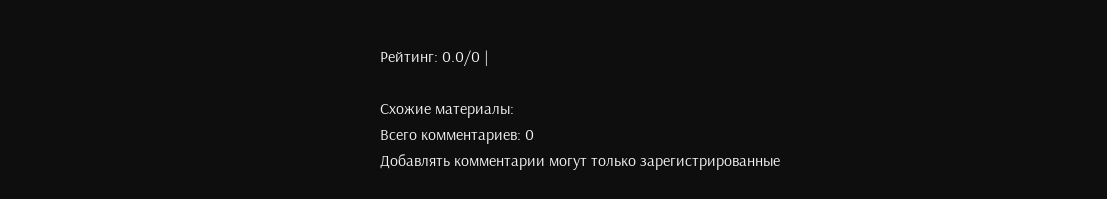Рейтинг: 0.0/0 |

Схожие материалы:
Всего комментариев: 0
Добавлять комментарии могут только зарегистрированные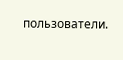пользователи.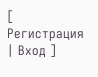[ Регистрация | Вход ]